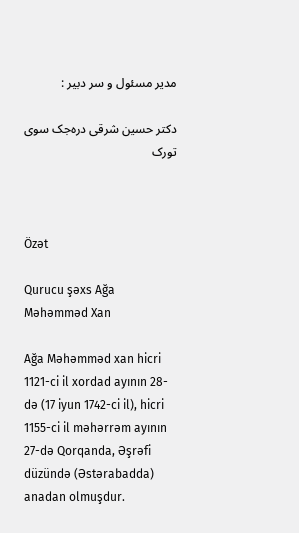مدیر مسئول و سر دبیر :

دکتر حسین شرقی دره‌جک سوی تورک



Özət

Qurucu şəxs Ağa Məhəmməd Xan

Ağa Məhəmməd xan hicri 1121-ci il xordad ayının 28-də (17 iyun 1742-ci il), hicri 1155-ci il məhərrəm ayının 27-də Qorqanda, Əşrəfi düzündə (Əstərabadda) anadan olmuşdur.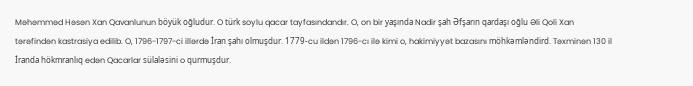Məhəmməd Həsən Xan Qavanlunun böyük oğludur. O türk soylu qacar tayfasındandır. O, on bir yaşında Nadir şah Əfşarın qardaşı oğlu Əli Qoli Xan tərəfindən kastrasiya edilib. O, 1796-1797-ci illərdə İran şahı olmuşdur. 1779-cu ildən 1796-cı ilə kimi o, hakimiyyət bazasını möhkəmləndird. Təxminən 130 il İranda hökmranlıq edən Qacarlar sülaləsini o qurmuşdur.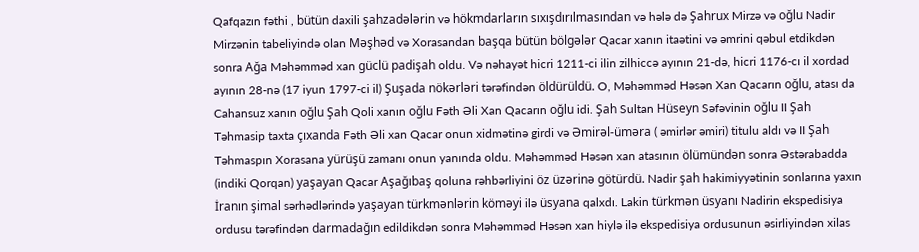Qafqazın fəthi , bütün daxili şahzadələrin və hökmdarların sıxışdırılmasından və hələ də Şahrux Mirzə və oğlu Nadir Mirzənin tabeliyində olan Məşhəd və Xorasandan başqa bütün bölgələr Qacar xanın itaətini və əmrini qəbul etdikdən sonra Ağa Məhəmməd xan güclü padişah oldu. Və nəhayət hicri 1211-ci ilin zilhiccə ayının 21-də, hicri 1176-cı il xordad ayının 28-nə (17 iyun 1797-ci il) Şuşada nökərləri tərəfindən öldürüldü. O, Məhəmməd Həsən Xan Qacarın oğlu, atası da  Cahansuz xanın oğlu Şah Qoli xanın oğlu Fəth Əli Xan Qacarın oğlu idi. Şah Sultan Hüseyn Səfəvinin oğlu II Şah Təhmasip taxta çıxanda Fəth Əli xan Qacar onun xidmətinə girdi və Əmirəl-üməra ( əmirlər əmiri) titulu aldı və II Şah Təhmaspın Xorasana yürüşü zamanı onun yanında oldu. Məhəmməd Həsən xan atasının ölümündən sonra Əstərabadda (indiki Qorqan) yaşayan Qacar Aşağıbaş qoluna rəhbərliyini öz üzərinə götürdü. Nadir şah hakimiyyətinin sonlarına yaxın İranın şimal sərhədlərində yaşayan türkmənlərin köməyi ilə üsyana qalxdı. Lakin türkmən üsyanı Nadirin ekspedisiya ordusu tərəfindən darmadağın edildikdən sonra Məhəmməd Həsən xan hiylə ilə ekspedisiya ordusunun əsirliyindən xilas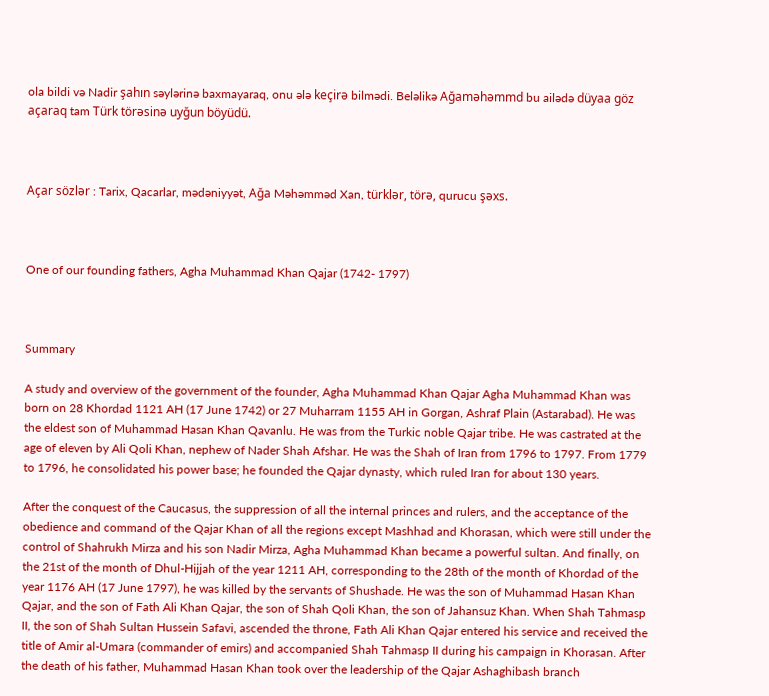ola bildi və Nadir şahın səylərinə baxmayaraq, onu ələ keçirə bilmədi. Beləlikə Ağaməhəmmd bu ailədə düyaa göz açaraq tam Türk törəsinə uyğun böyüdü.



Açar sözlər : Tarix, Qacarlar, mədəniyyət, Ağa Məhəmməd Xan, türklər, törə, qurucu şəxs.



One of our founding fathers, Agha Muhammad Khan Qajar (1742- 1797)



Summary

A study and overview of the government of the founder, Agha Muhammad Khan Qajar Agha Muhammad Khan was born on 28 Khordad 1121 AH (17 June 1742) or 27 Muharram 1155 AH in Gorgan, Ashraf Plain (Astarabad). He was the eldest son of Muhammad Hasan Khan Qavanlu. He was from the Turkic noble Qajar tribe. He was castrated at the age of eleven by Ali Qoli Khan, nephew of Nader Shah Afshar. He was the Shah of Iran from 1796 to 1797. From 1779 to 1796, he consolidated his power base; he founded the Qajar dynasty, which ruled Iran for about 130 years.

After the conquest of the Caucasus, the suppression of all the internal princes and rulers, and the acceptance of the obedience and command of the Qajar Khan of all the regions except Mashhad and Khorasan, which were still under the control of Shahrukh Mirza and his son Nadir Mirza, Agha Muhammad Khan became a powerful sultan. And finally, on the 21st of the month of Dhul-Hijjah of the year 1211 AH, corresponding to the 28th of the month of Khordad of the year 1176 AH (17 June 1797), he was killed by the servants of Shushade. He was the son of Muhammad Hasan Khan Qajar, and the son of Fath Ali Khan Qajar, the son of Shah Qoli Khan, the son of Jahansuz Khan. When Shah Tahmasp II, the son of Shah Sultan Hussein Safavi, ascended the throne, Fath Ali Khan Qajar entered his service and received the title of Amir al-Umara (commander of emirs) and accompanied Shah Tahmasp II during his campaign in Khorasan. After the death of his father, Muhammad Hasan Khan took over the leadership of the Qajar Ashaghibash branch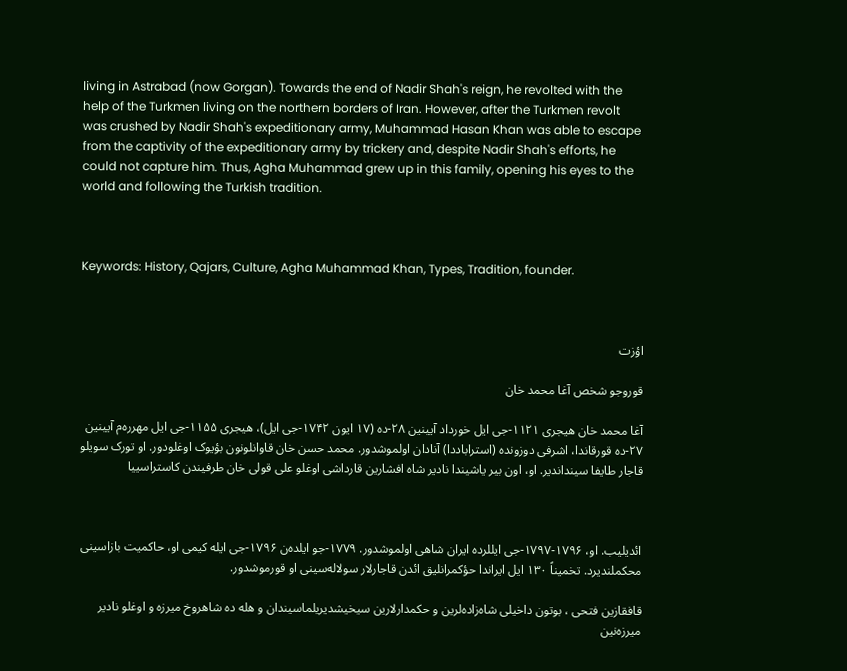living in Astrabad (now Gorgan). Towards the end of Nadir Shah's reign, he revolted with the help of the Turkmen living on the northern borders of Iran. However, after the Turkmen revolt was crushed by Nadir Shah's expeditionary army, Muhammad Hasan Khan was able to escape from the captivity of the expeditionary army by trickery and, despite Nadir Shah's efforts, he could not capture him. Thus, Agha Muhammad grew up in this family, opening his eyes to the world and following the Turkish tradition.



Keywords: History, Qajars, Culture, Agha Muhammad Khan, Types, Tradition, founder.



اؤزت

قوروجو شخص آغا محمد خان

آغا محمد خان هیجری ۱۱۲۱-جی ایل خورداد آیینین ۲۸-ده (۱۷ ایون ۱۷۴۲-جی ایل)، هیجری ۱۱۵۵-جی ایل مهرره‌م آیینین ۲۷-ده قورقاندا، اشرفی دوزونده (استراباددا) آنادان اولموشدور. محمد حسن خان قاوانلونون بؤیوک اوغلودور. او تورک سویلو قاجار طایفا سینداندیر. او، اون بیر یاشیندا نادیر شاه افشارین قارداشی اوغلو علی قولی خان طرفیندن کاستراسییا



ائدیلیب. او، ۱۷۹۶-۱۷۹۷-جی ایللرده ایران شاهی اولموشدور. ۱۷۷۹-جو ایلده‌ن ۱۷۹۶-جی ایله کیمی او، حاکمیت بازاسینی محکملندیرد. تخمیناً ۱۳۰ ایل ایراندا حؤکمرانلیق ائد‌ن قاجارلار سولاله‌سینی او قورموشدور.

قافقازین فتحی ، بوتون داخیلی شاه‌زاده‌لرین و حکمدارلارین سیخیشدیریلماسیندان و هله ده شاهروخ میرزه و اوغلو نادیر میرزه‌نین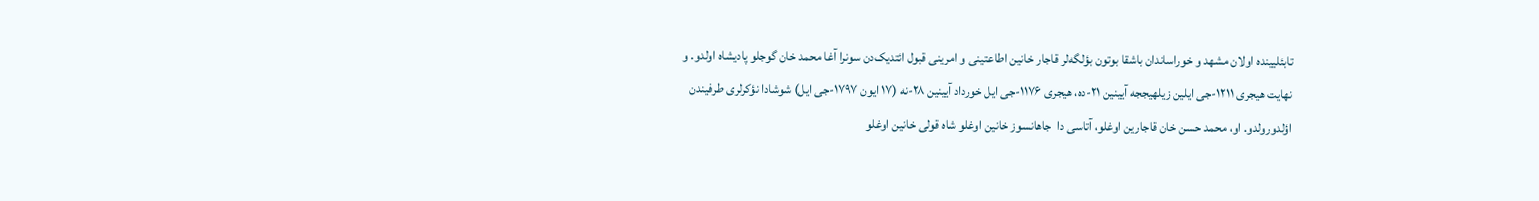تابئلیینده اولان مشهد و خوراساندان باشقا بوتون بؤلگه‌لر قاجار خانین اطاعتینی و امرینی قبول ائتدیک‌دن سونرا آغا محمد خان گوجلو پادیشاه اولدو. و نهایت هیجری ۱۲۱۱-جی ایلین زیلهیججه آیینین ۲۱-ده، هیجری ۱۱۷۶-جی ایل خورداد آیینین ۲۸-نه (۱۷ ایون ۱۷۹۷-جی ایل) شوشادا نؤکرلری طرفیندن اؤلدورولدو. او، محمد حسن خان قاجارین اوغلو، آتاسی دا  جاهانسوز خانین اوغلو شاه قولی خانین اوغلو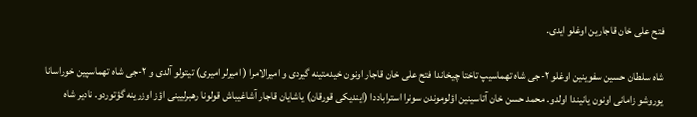فتح علی خان قاجارین اوغلو ایدی.

شاه سلطان حسین سفوینین اوغلو ۲-جی شاه تهماسیپ تاختا چیخاندا فتح علی خان قاجار اونون خیدمتینه گیردی و امیرالامرا ( امیرلر امیری) تیتولو آلدی و ۲-جی شاه تهماسپین خوراسانا یوروشو زامانی اونون یانیندا اولدو. محمد حسن خان آتاسینین اؤلوموندن سونرا استراباددا (ایندیکی قورقان) یاشایان قاجار آشاغیباش قولونا رهبرلیینی اؤز اوزرینه گؤتوردو. نادیر شاه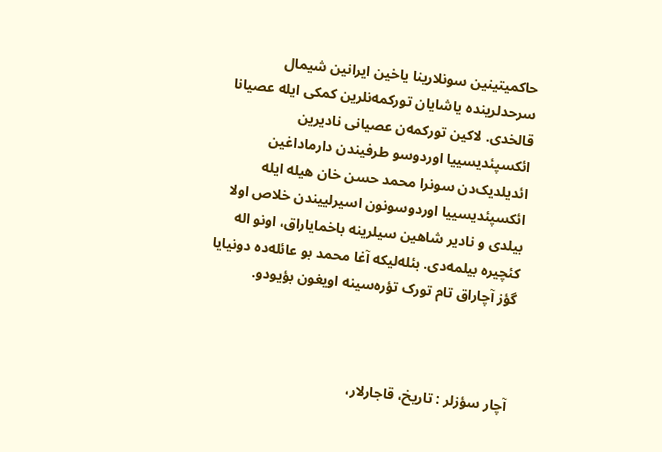حاکمیتینین سونلارینا یاخین ایرانین شیمال سرحدلرینده یاشایان تورکمه‌نلرین کمکی ایله عصیانا قالخدی. لاکین تورکمه‌ن عصیانی نادیرین ائکسپئدیسییا اوردوسو طرفیندن دارماداغین ائدیلدیک‌دن سونرا محمد حسن خان هیله ایله ائکسپئدیسییا اوردوسونون اسیرلییندن خلاص اولا بیلدی و نادیر شاهین سیلرینه باخمایاراق، اونو اله کئچیره بیلمه‌دی. بئله‌لیکه آغا محمد بو عائله‌ده دونیایا گؤز آچاراق تام تورک تؤره‌سینه اویغون بؤیودو.



آچار سؤزلر : تاریخ، قاجارلار،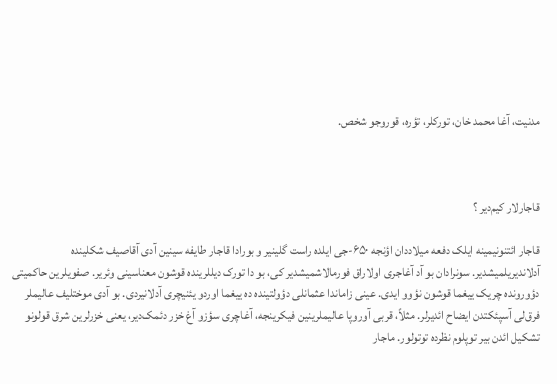مدنیت، آغا محمد خان، تورکلر، تؤره، قوروجو شخص.



قاجارلار کیم‌دیر ؟

قاجار ائتنونیمینه ایلک دفعه میلاددان اؤنجه ۶۵۰-جی ایلده راست گلینیر و بورادا قاجار طایفه سینین آدی آقاصیف شکلینده آدلاندیریلمیشدیر. سونرادان بو آد آغاجری اولاراق فورمالاشمیشدیر کی، بو دا تورک دیللرینده قوشون معناسینی وئریر. صفویلرین حاکمیتی دؤورونده چریک ییغما قوشون نؤوو ایدی. عینی زاماندا عثمانلی دؤولتینده ده ییغما اوردو یئنیچری آدلانیردی. بو آدی موختلیف عالیملر فرق‌لی آسپئکتدن ایضاح ائدیرلر. مثلاً، قربی آوروپا عالیملرینین فیکرینجه، آغاچری سؤزو آغ خزر دئمک‌دیر، یعنی خزرلرین شرق قولونو تشکیل ائد‌ن بیر توپلوم نظرده توتولور. ماجار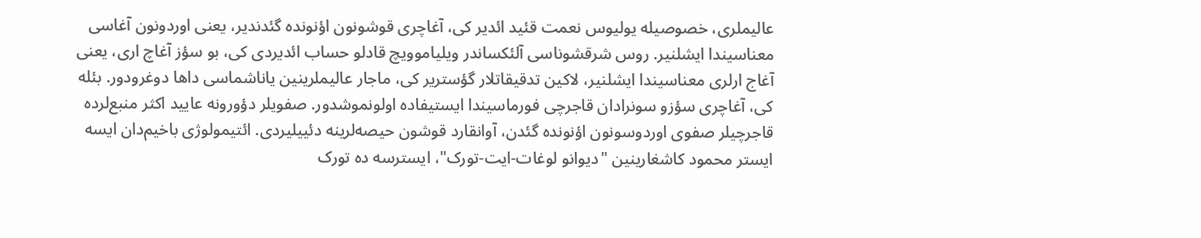عالیملری، خصوصیله یولیوس نعمت قئید ائدیر کی، آغاچری قوشونون اؤنونده گئدندیر، یعنی اوردونون آغاسی معناسیندا ایشلنیر. روس شرقشوناسی آلئکساندر ویلیاموویچ قادلو حساب ائدیردی کی، بو سؤز آغاچ اری، یعنی آغاج ارلری معناسیندا ایشلنیر، لاکین تدقیقاتلار گؤستریر کی، ماجار عالیملرینین یاناشماسی داها دوغرودور. بئله کی، آغاچری سؤزو سونرادان قاجرچی فورماسیندا ایستیفاده اولونموشدور. صفویلر دؤورونه عایید اکثر منبع‌لرده قاجرچیلر صفوی اوردوسونون اؤنونده گئدن، آوانقارد قوشون حیصه‌لرینه دئییلیردی. ائتیمولوژی باخیم‌دان ایسه ایستر محمود کاشغارینین "دیوانو لوغات-ایت-تورک"، ایسترسه ده تورک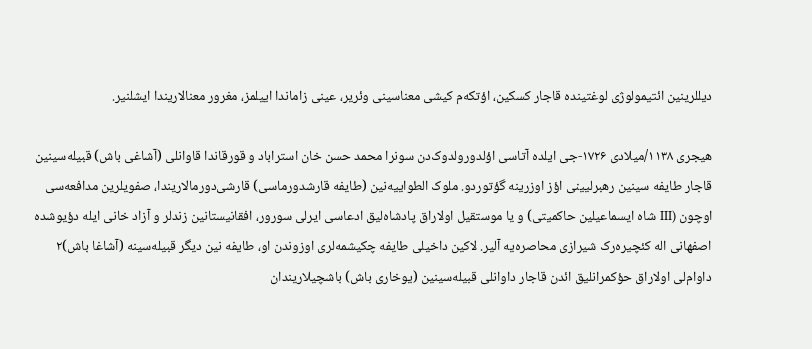دیللرینین ائتیمولوژی لوغتینده قاجار کسکین، اؤتکه‌م کیشی معناسینی وئریر، عینی زاماندا اییلمز، مغرور معنالاریندا ایشلنیر.

هیجری ۱۱۳۸/میلادی ۱۷۲۶-جی ایلده آتاسی اؤلدورولدوک‌دن سونرا محمد حسن خان استراباد و قورقاندا قاوانلی (آشاغی باش) قبیله‌سینین قاجار طایفه سینین رهبرلیینی اؤز اوزرینه گؤتوردو. ملوک الطواییه‌نین (طایفه قارشدورماسی) قارشی‌دورمالاریندا، صفویلرین مدافعه‌سی اوچون (III شاه ایسماعیلین حاکمیتی) و یا موستقیل اولاراق پادشاه‌لیق ادعاسی ایر‌لی سورور، افقانیستانین زندلر و آزاد خانی ایله دؤیوشده اصفهانی اله کئچیره‌رک شیرازی محاصره‌یه آلیر. لاکین داخیلی طایفه چکیشمه‌لری اوزوندن او، طایفه نین دیگر قبیله‌سینه (آشاغا باش)۲ داوام‌لی اولاراق حؤکمرانلیق ائد‌ن قاجار داوانلی قبیله‌سینین (یوخاری باش) باشچیلاریندان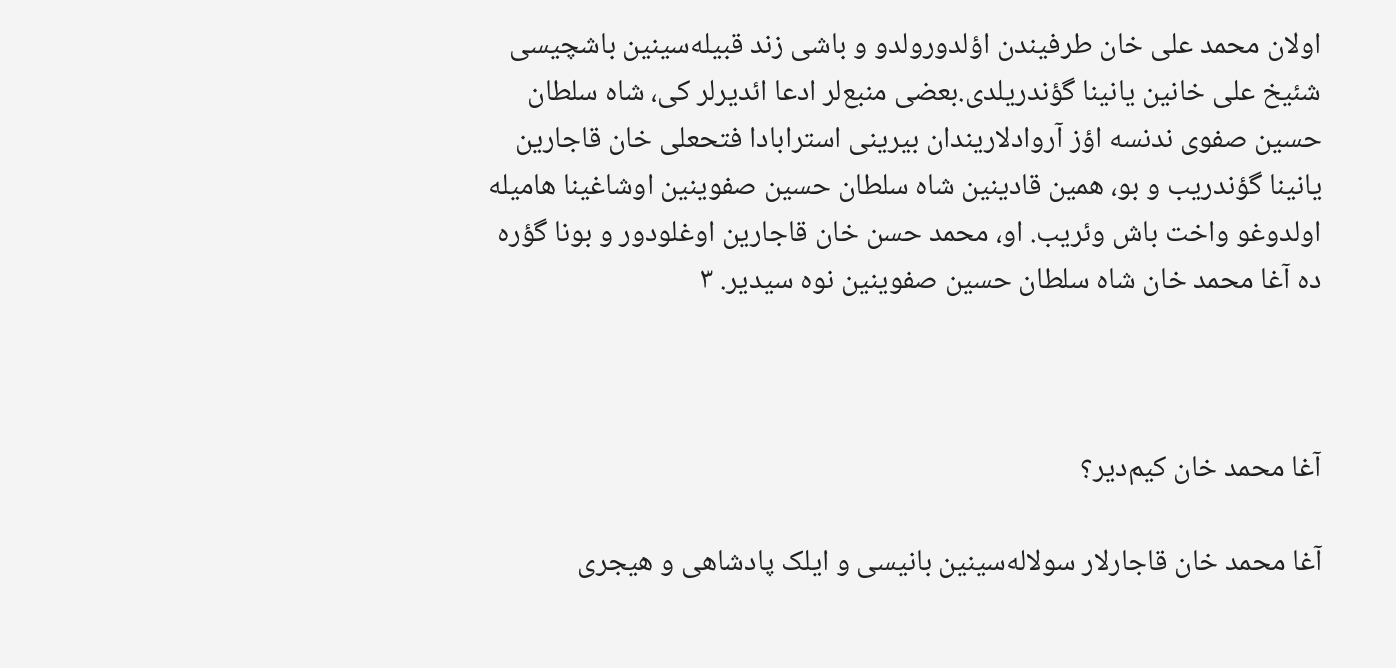اولان محمد علی خان طرفیندن اؤلدورولدو و باشی زند قبیله‌سینین باشچیسی شئیخ علی خانین یانینا گؤندریلدی.بعضی منبع‌لر ادعا ائدیرلر کی، شاه سلطان حسین صفوی ندنسه اؤز آروادلاریندان بیرینی استرابادا فتحعلی خان قاجارین یانینا گؤندریب و بو، همین قادینین شاه سلطان حسین صفوینین اوشاغینا هامیله اولدوغو واخت باش وئریب. او، محمد حسن خان قاجارین اوغلودور و بونا گؤره ده آغا محمد خان شاه سلطان حسین صفوینین نوه سیدیر. ۳



آغا محمد خان کیم‌دیر؟

آغا محمد خان قاجارلار سولاله‌سینین بانیسی و ایلک پادشاهی و هیجری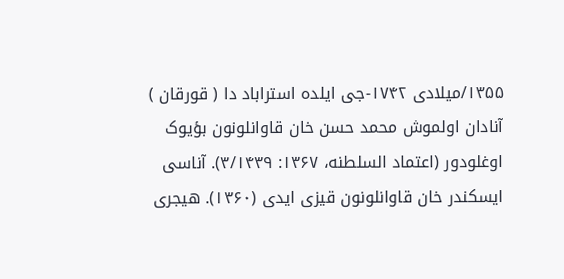۱۳۵۵/میلادی ۱۷۴۲-جی ایلده استراباد دا ( قورقان ) آنادان اولموش محمد حسن خان قاوانلونون بؤیوک اوغلودور (اعتماد السلطنه، ۱۳۶۷: ۳/۱۴۳۹). آناسی ایسکندر خان قاوانلونون قیزی ایدی (۱۳۶۰). هیجری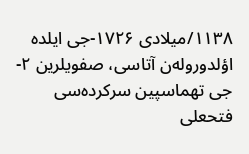۱۱۳۸/میلادی ۱۷۲۶-جی ایلده اؤلدوروله‌ن آتاسی، صفویلرین ۲-جی تهماسپین سرکرده‌سی فتحعلی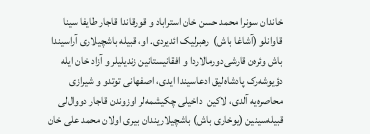خاندان سونرا محمد حسن خان استراباد و قورقاندا قاجار طایفا سینا قاوانلو (آشاغا باش)  رهبرلیک ائدیردی. او، قبیله باشچیلاری آراسیندا باش وئره‌ن قارشی‌دورمالاردا و افقانیستانین زندیلیلر و آزاد خان ایله دؤیوشه‌رک پادشاه‌لیق ادعاسیندا ایدی، اصفهانی توتدو و شیرازی محاصره‌یه آلدی، لاکین  داخیلی چکیشمه‌لر اوزوندن قاجار دووال‌لی قبیله‌سینین (یوخاری باش) باشچیلاریندان بیری اولان محمد علی خان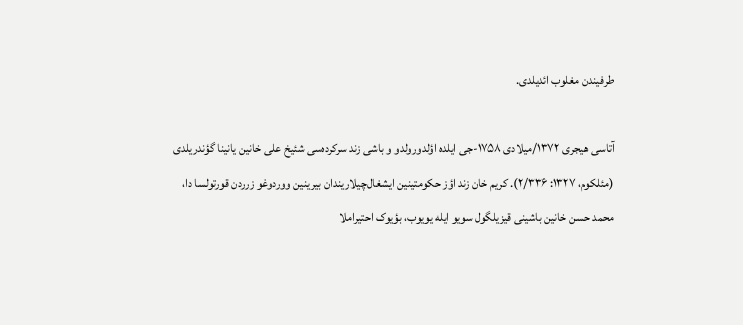طرفیندن مغلوب ائدیلدی.

آتاسی هیجری ۱۳۷۲/میلادی ۱۷۵۸-جی ایلده اؤلدورولدو و باشی زند سرکرده‌سی شئیخ علی خانین یانینا گؤندریلدی (مئلکوم، ۱۳۲۷: ۲/۳۳۶). کریم خان زند اؤز حکومتینین ایشغال‌چیلاریندان بیرینین ووردوغو زرردن قورتولسا دا، محمد حسن خانین باشینی قیزیلگول سویو ایله یویوب، بؤیوک احتیراملا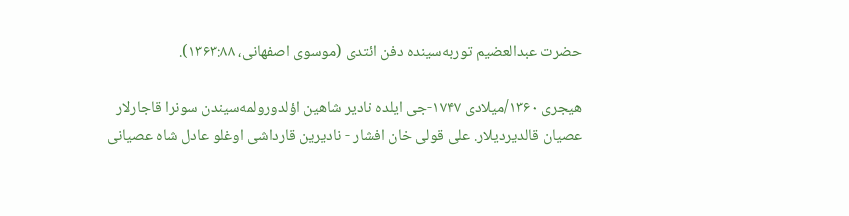حضرت عبدالعضیم توربه‌سینده دفن ائتدی (موسوی اصفهانی، ۱۳۶۳:۸۸).

هیجری ۱۳۶۰/میلادی ۱۷۴۷-جی ایلده نادیر شاهین اؤلدورولمه‌سیندن سونرا قاجارلار عصیان قالدیردیلار. علی قولی خان افشار - نادیرین قارداشی اوغلو عادل شاه عصیانی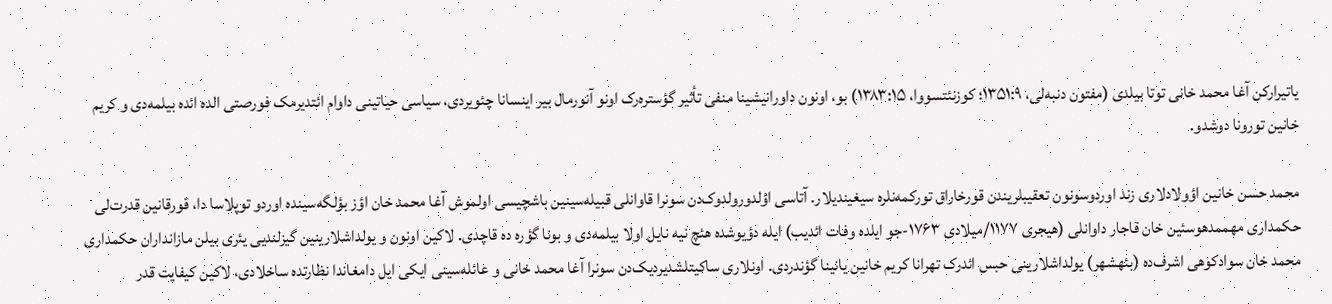یاتیرارکن آغا محمد خانی توتا بیلدی (مفتون دنبه‌لی، ۱۳۵۱:۹؛ کوزنئتسووا، ۱۳۸۳:۱۵) بو، اونون داورانیشینا منفی تأثیر گؤستره‌رک اونو آنورمال بیر اینسانا چئویردی، سیاسی حیاتینی داوام ائتدیرمک فورصتی الده ائده بیلمه‌دی و کریم خانین تورونا دوشدو.

محمد حسن خانین اؤولادلاری زند اوردوسونون تعقیبلریندن قورخاراق تورکمه‌نلره سیغیندیلار. آتاسی اؤلدورولدوک‌دن سونرا قاوانلی قبیله‌سینین باشچیسی اولموش آغا محمد خان اؤز بؤلگه‌سینده اوردو توپلاسا دا، قورقانین قدرت‌لی حکمداری مهممدهوسئین خان قاجار داوانلی (هیجری ۱۱۷۷/میلادی ۱۷۶۳-جو ایلده وفات ائدیب) ایله دؤیوشده هئچ نیه نایل اولا بیلمه‌دی و بونا گؤره ده قاچدی. لاکین اونون و یولداشلارینین گیزلندیی یئری بیلن مازانداران حکمداری محمد خان سوادکوهی اشرف‌ده (بئهشهر) یولداشلارینی حبس ائد‌رک تهرانا کریم خانین یانینا گؤندردی. اونلاری ساکیتلشدیردیک‌دن سونرا آغا محمد خانی و عائله‌سینی ایکی ایل دامغاندا نظارتده ساخلادی، لاکین کیفایت قدر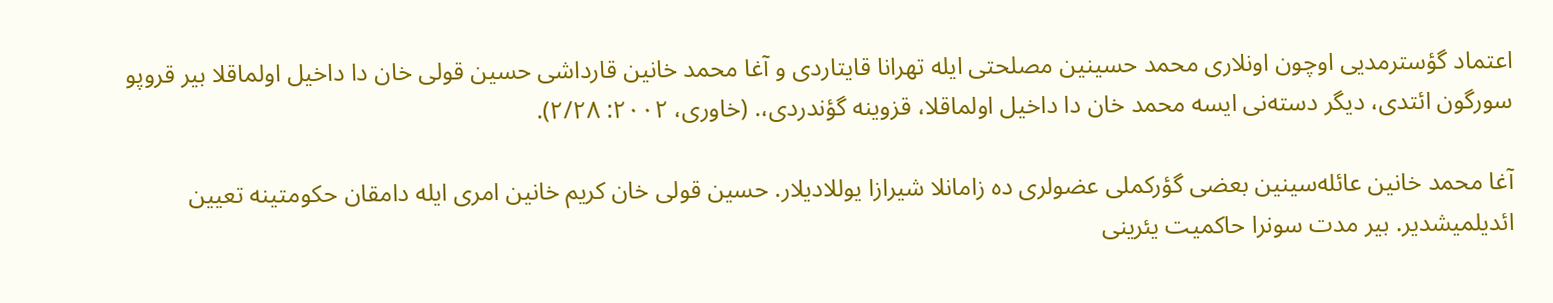اعتماد گؤسترمدیی اوچون اونلاری محمد حسینین مصلحتی ایله تهرانا قایتاردی و آغا محمد خانین قارداشی حسین قولی خان دا داخیل اولماقلا بیر قروپو سورگون ائتدی، دیگر دسته‌نی ایسه محمد خان دا داخیل اولماقلا، قزوینه گؤندردی،. (خاوری، ۲۰۰۲: ۲/۲۸).

آغا محمد خانین عائله‌سینین بعضی گؤرکملی عضولری ده زامانلا شیرازا یوللادیلار. حسین قولی خان کریم خانین امری ایله دامقان حکومتینه تعیین ائدیلمیشدیر. بیر مدت سونرا حاکمیت یئرینی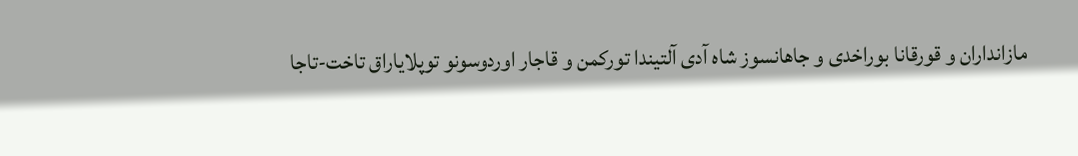مازانداران و قورقانا بوراخدی و جاهانسوز شاه آدی آلتیندا تورکمن و قاجار اوردوسونو توپلایاراق تاخت-تاجا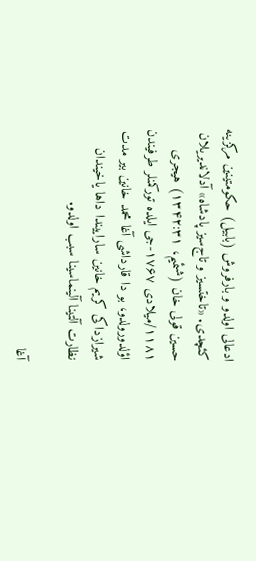ادعالی اولدو و بارفروش (بابیل) حکومتینین مرکزینه کئچدی. «تاختسیز و تاج‌سیز پادشاه» آدلاندیریلان حسین قولی خان (شئمیم، ۱۳۴۲:۳۱) هیجری ۱۱۸۱/میلادی ۱۷۶۷-جی ایلده تورکمنلر طرفیندن اؤلدورولدو، بو دا قارداشی آغا محمد خانین بیر مدت شیرازداکی کریم خانین ساراییندا داها یاخیندان نظارت آلتینا آلینماسینا سبب اولدو.

آغا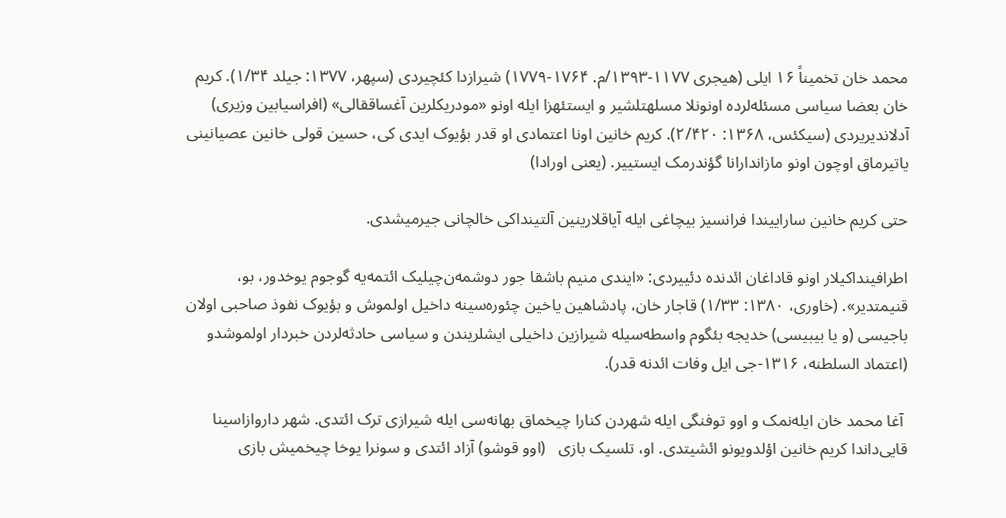محمد خان تخمیناً ۱۶ ایلی (هیجری ۱۱۷۷-۱۳۹۳/م. ۱۷۶۴-۱۷۷۹) شیرازدا کئچیردی (سپهر، ۱۳۷۷: جیلد ۱/۳۴). کریم خان بعضا سیاسی مسئله‌لرده اونونلا مسلهتلشیر و ایستئهزا ایله اونو «مودریکلرین آغساققالی» (افراسیابین وزیری) آدلاندیریردی (سیکئس، ۱۳۶۸: ۲/۴۲۰). کریم خانین اونا اعتمادی او قدر بؤیوک ایدی کی، حسین قولی خانین عصیانینی یاتیرماق اوچون اونو مازاندارانا گؤندرمک ایستییر. (یعنی اورادا)

حتی کریم خانین ساراییندا فرانسیز بیچاغی ایله آیاقلارینین آلتینداکی خالچانی جیرمیشدی.

اطرافینداکیلار اونو قاداغان ائد‌نده دئییردی: «ایندی منیم باشقا جور دوشمه‌ن‌چیلیک ائتمه‌یه گوجوم یوخدور، بو، قنیمتدیر». (خاوری، ۱۳۸۰: ۱/۳۳) قاجار خان، پادشاهین یاخین چئوره‌سینه داخیل اولموش و بؤیوک نفوذ صاحبی اولان باجیسی (و یا بیبیسی) خدیجه بئگوم واسطه‌سیله شیرازین داخیلی ایشلریندن و سیاسی حادثه‌لردن خبردار اولموشدو (اعتماد السلطنه، ۱۳۱۶-جی ایل وفات ائد‌نه قدر).

 آغا محمد خان ایله‌نمک و اوو توفنگی ایله شهردن کنارا چیخماق بهانه‌سی ایله شیرازی ترک ائتدی. شهر داروازاسینا قایی‌داندا کریم خانین اؤلدویونو ائشیتدی. او، تلسیک بازی   (اوو قوشو) آزاد ائتدی و سونرا یوخا چیخمیش بازی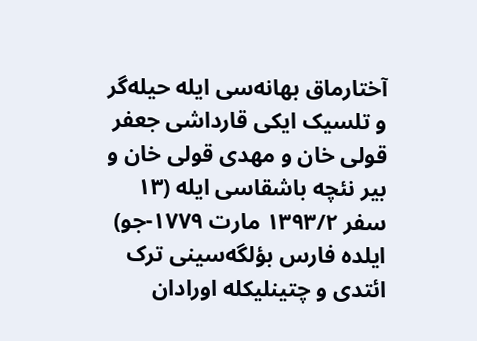آختارماق بهانه‌سی ایله حیله‌گر و تلسیک ایکی قارداشی جعفر قولی خان و مهدی قولی خان و بیر نئچه باشقاسی ایله (۱۳ سفر ۱۳۹۳/۲ مارت ۱۷۷۹-جو) ایلده فارس بؤلگه‌سینی ترک ائتدی و چتینلیکله اورادان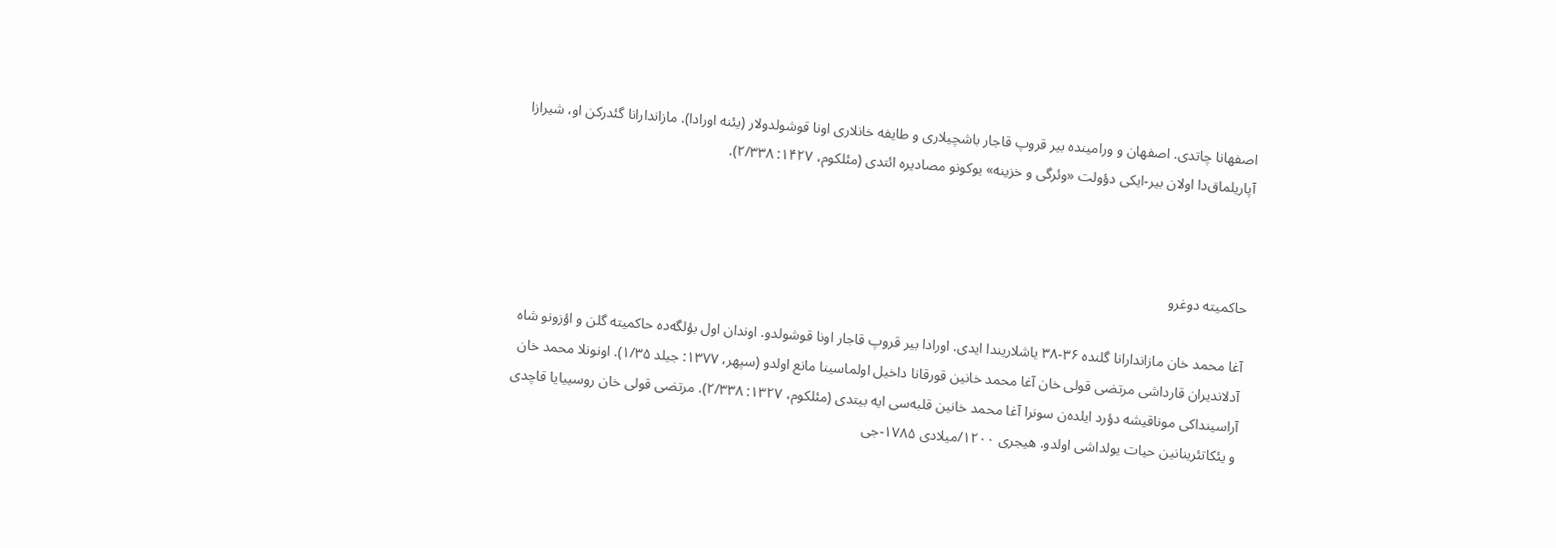اصفهانا چاتدی. اصفهان و ورامینده بیر قروپ قاجار باشچیلاری و طایفه خانلاری اونا قوشولدولار (یئنه اورادا). مازاندارانا گئدرکن او، شیرازا آپاریلماق‌دا اولان بیر-ایکی دؤولت «وئرگی و خزینه» یوکونو مصادیره ائتدی (مئلکوم، ۱۴۲۷: ۲/۳۳۸).



حاکمیته دوغرو

آغا محمد خان مازاندارانا گلنده ۳۶-۳۸ یاشلاریندا ایدی. اورادا بیر قروپ قاجار اونا قوشولدو. اوندان اول بؤلگه‌ده حاکمیته گلن و اؤزونو شاه آدلاندیران قارداشی مرتضی قولی خان آغا محمد خانین قورقانا داخیل اولماسینا مانع اولدو (سپهر، ۱۳۷۷: جیلد ۱/۳۵). اونونلا محمد خان آراسینداکی موناقیشه دؤرد ایلده‌ن سونرا آغا محمد خانین قلبه‌سی ایه بیتدی (مئلکوم، ۱۳۲۷: ۲/۳۳۸). مرتضی قولی خان روسییایا قاچدی و یئکاتئرینانین حیات یولداشی اولدو. هیجری ۱۲۰۰/میلادی ۱۷۸۵-جی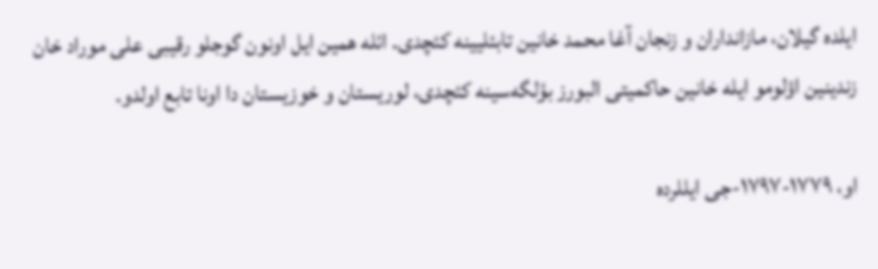ایلده گیلان، مازانداران و زنجان آغا محمد خانین تابئلیینه کئچدی. ائله همین ایل اونون گوجلو رقیبی علی موراد خان زندینین اؤلومو ایله خانین حاکمیتی البورز بؤلگه‌سینه کئچدی، لوریستان و خوزیستان دا اونا تابع اولدو.

او، ۱۷۷۹-۱۷۹۷-جی ایللرده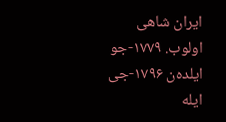ایران شاهی اولوب. ۱۷۷۹-جو ایلده‌ن ۱۷۹۶-جی ایله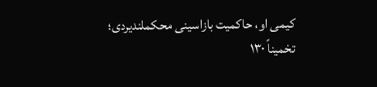کیمی او، حاکمیت بازاسینی محکملندیردی؛ تخمیناً ۱۳۰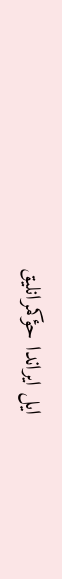ایل ایراندا حؤکمرانلیق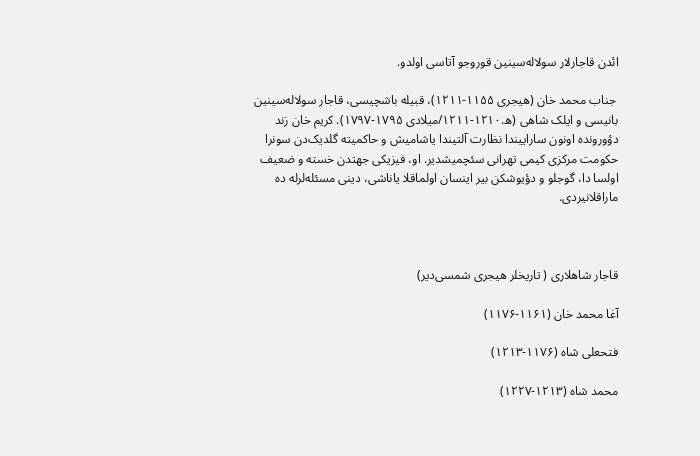ائد‌ن قاجارلار سولاله‌سینین قوروجو آتاسی اولدو.

 جناب محمد خان (هیجری ۱۱۵۵-۱۲۱۱)، قبیله باشچیسی، قاجار سولاله‌سینین بانیسی و ایلک شاهی (ه.۱۲۱۰-۱۲۱۱/میلادی ۱۷۹۵-۱۷۹۷). کریم خان زند دؤورونده اونون ساراییندا نظارت آلتیندا یاشامیش و حاکمیته گلدیک‌دن سونرا حکومت مرکزی کیمی تهرانی سئچمیشدیر. او، فیزیکی جهتدن خسته و ضعیف اولسا دا، گوجلو و دؤیوشکن بیر اینسان اولماقلا یاناشی، دینی مسئله‌لرله ده ماراقلانیردی.



قاجار شاهلاری ( تاریخلر هیجری شمسی‌دیر)

آغا محمد خان (۱۱۶۱-۱۱۷۶)

فتحعلی شاه (۱۱۷۶-۱۲۱۳)

محمد شاه (۱۲۱۳-۱۲۲۷)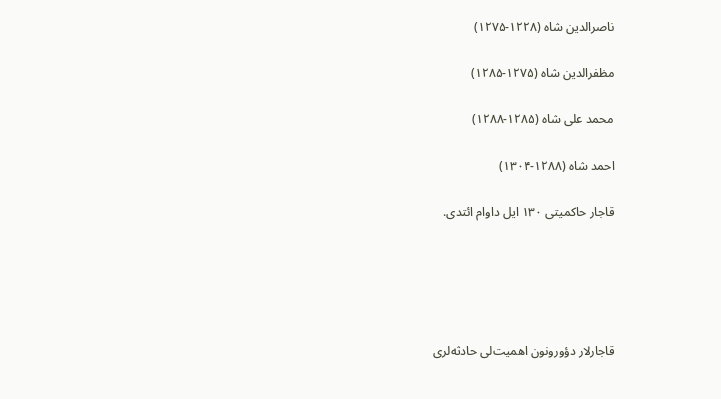ناصرالدین شاه (۱۲۲۸-۱۲۷۵)

مظفرالدین شاه (۱۲۷۵-۱۲۸۵)

محمد علی شاه (۱۲۸۵-۱۲۸۸)

احمد شاه (۱۲۸۸-۱۳۰۴)

قاجار حاکمیتی ۱۳۰ ایل داوام ائتدی.





قاجارلار دؤورونون اهمیت‌لی حادثه‌لری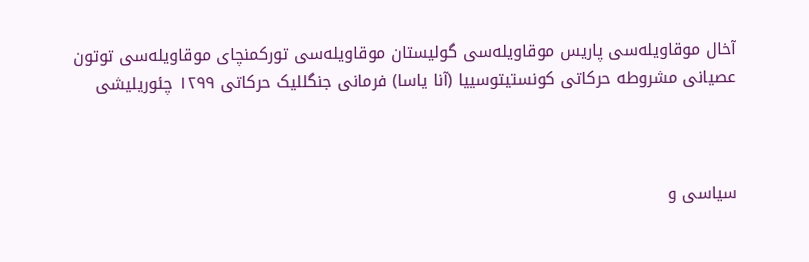آخال موقاویله‌سی پاریس موقاویله‌سی گولیستان موقاویله‌سی تورکمنچای موقاویله‌سی توتون عصیانی مشروطه حرکاتی کونستیتوسییا (آنا یاسا) فرمانی جنگللیک حرکاتی ۱۲۹۹ چئوریلیشی



سیاسی و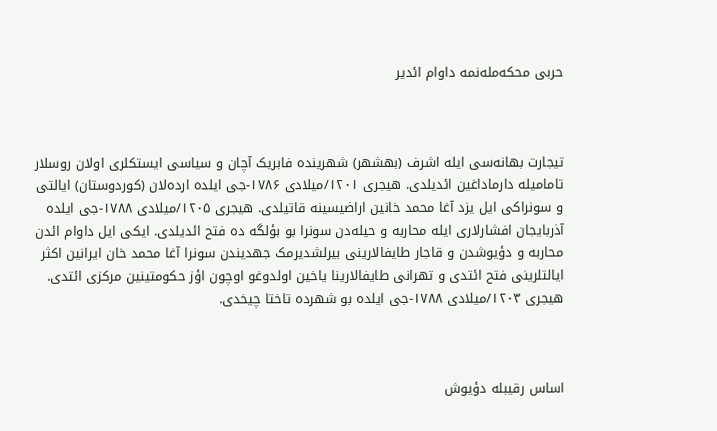حربی محکه‌مله‌نمه داوام ائدیر



تیجارت بهانه‌سی ایله اشرف (بهشهر) شهرینده فابریک آچان و سیاسی ایستکلری اولان روسلار تامامیله دارماداغین ائدیلدی. هیجری ۱۲۰۱/میلادی ۱۷۸۶-جی ایلده ارده‌لان (کوردوستان) ایالتی و سونراکی ایل یزد آغا محمد خانین اراضیسینه قاتیلدی. هیجری ۱۲۰۵/میلادی ۱۷۸۸-جی ایلده آذربایجان افشارلاری ایله محاربه و حیله‌دن سونرا بو بؤلگه ده فتح ائدیلدی. ایکی ایل داوام ائد‌ن محاربه و دؤیوشدن و قاجار طایفالارینی بیرلشدیرمک جهدیندن سونرا آغا محمد خان ایرانین اکثر ایالتلرینی فتح ائتدی و تهرانی طایفالارینا یاخین اولدوغو اوچون اؤز حکومتینین مرکزی ائتدی. هیجری ۱۲۰۳/میلادی ۱۷۸۸-جی ایلده بو شهرده تاختا چیخدی.



اساس رقیبله دؤیوش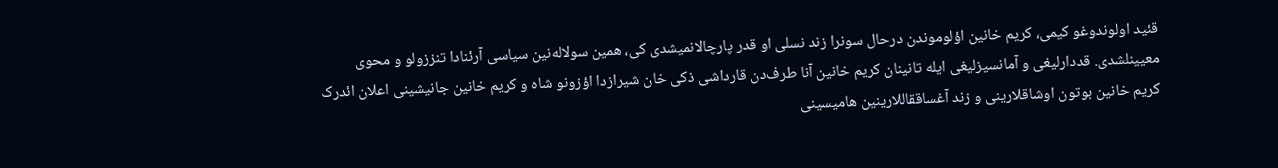قئید اولوندوغو کیمی، کریم خانین اؤلوموندن درحال سونرا زند نسلی او قدر پارچالانمیشدی کی، همین سولاله‌نین سیاسی آرئنادا تنززولو و محوی معیینلشدی. قددارلیغی و آمانسیزلیغی ایله تانینان کریم خانین آنا طرف‌دن قارداشی ذکی خان شیرازدا اؤزونو شاه و کریم خانین جانیشینی اعلان ائد‌رک کریم خانین بوتون اوشاقلارینی و زند آغساققاللارینین هامیسینی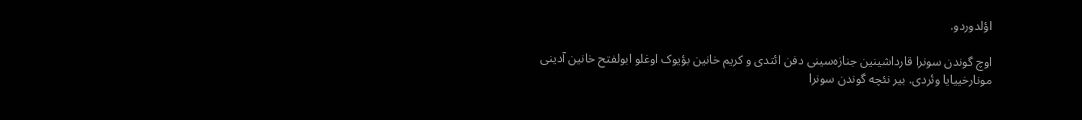اؤلدوردو.

اوچ گوندن سونرا قارداشینین جنازه‌سینی دفن ائتدی و کریم خانین بؤیوک اوغلو ابولفتح خانین آدینی مونارخییایا وئردی. بیر نئچه گوندن سونرا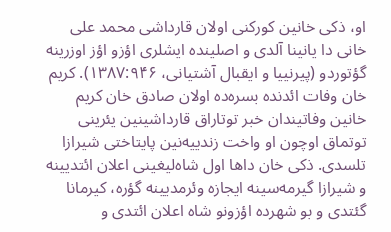او، ذکی خانین کورکنی اولان قارداشی محمد علی خانی دا یانینا آلدی و اصلینده ایشلری اؤزو اؤز اوزرینه گؤتوردو (پیرنییا و ایقبال آشتیانی، ۱۳۸۷:۹۴۶). کریم خان وفات ائد‌نده بسره‌ده اولان صادق خان کریم خانین وفاتیندان خبر توتاراق قارداشینین یئرینی توتماق اوچون او واخت زندییه‌نین پایتاختی شیرازا تلسدی. ذکی خان داها اول شاه‌لیغینی اعلان ائتدیینه و شیرازا گیرمه‌سینه ایجازه وئرمدیینه گؤره، کیرمانا گئتدی و بو شهرده اؤزونو شاه اعلان ائتدی و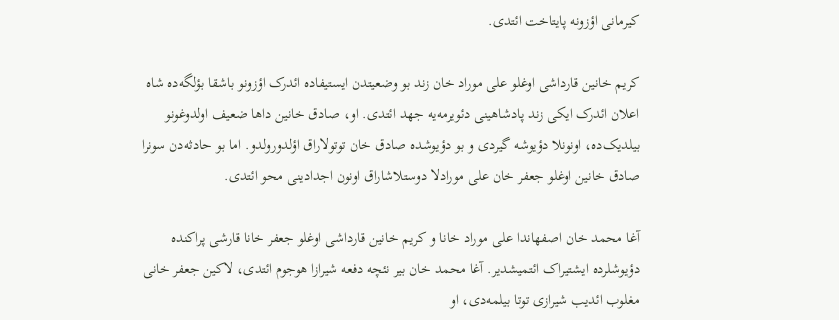کیرمانی اؤزونه پایتاخت ائتدی.

کریم خانین قارداشی اوغلو علی موراد خان زند بو وضعیتدن ایستیفاده ائد‌رک اؤزونو باشقا بؤلگه‌ده شاه اعلان ائد‌رک ایکی زند پادشاهینی دئویرمه‌یه جهد ائتدی. او، صادق خانین داها ضعیف اولدوغونو بیلدیک‌ده، اونونلا دؤیوشه گیردی و بو دؤیوشده صادق خان توتولاراق اؤلدورولدو. اما بو حادثه‌دن سونرا صادق خانین اوغلو جعفر خان علی مورادلا دوستلاشاراق اونون اجدادینی محو ائتدی.

آغا محمد خان اصفهاندا علی موراد خانا و کریم خانین قارداشی اوغلو جعفر خانا قارشی پراکنده دؤیوشلرده ایشتیراک ائتمیشدیر. آغا محمد خان بیر نئچه دفعه شیرازا هوجوم ائتدی، لاکین جعفر خانی مغلوب ائدیب شیرازی توتا بیلمه‌دی، او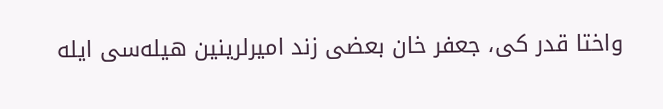واختا قدر کی، جعفر خان بعضی زند امیرلرینین هیله‌سی ایله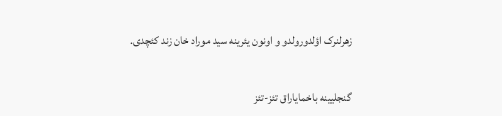زهرلنرک اؤلدورولدو و اونون یئرینه سید موراد خان زند کئچدی.

گنجلیینه باخمایاراق تئز-تئز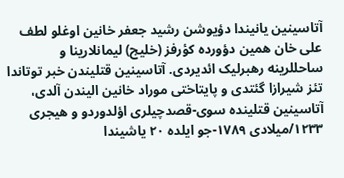آتاسینین یانیندا دؤیوشن رشید جعفر خانین اوغلو لطف علی خان همین دؤورده کؤرفز (خلیج) لیمانلارینا و ساحللرینه رهبرلیک ائدیردی. آتاسینین قتلیندن خبر توتاندا تئز شیرازا گئتدی و پایتاختی موراد خانین الیندن آلدی، آتاسینین قتلینده سوی-قصدچیلری اؤلدوردو و هیجری ۱۲۳۳/میلادی ۱۷۸۹-جو ایلده ۲۰ یاشیندا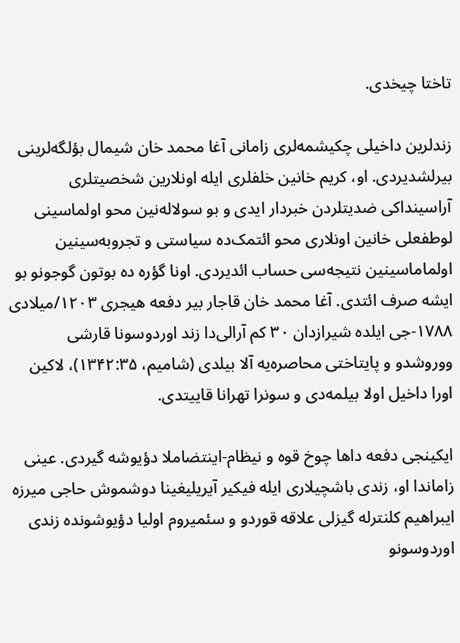تاختا چیخدی.

زندلرین داخیلی چکیشمه‌لری زامانی آغا محمد خان شیمال بؤلگه‌لرینی بیرلشدیردی. او، کریم خانین خلفلری ایله اونلارین شخصیتلری آراسینداکی ضدیتلردن خبردار ایدی و بو سولاله‌نین محو اولماسینی لوطفعلی خانین اونلاری محو ائتمک‌ده سیاستی و تجروبه‌سینین اولماماسینین نتیجه‌سی حساب ائدیردی. اونا گؤره ده بوتون گوجونو بو ایشه صرف ائتدی. آغا محمد خان قاجار بیر دفعه هیجری ۱۲۰۳/میلادی ۱۷۸۸-جی ایلده شیرازدان ۳۰ کم آرالی‌دا زند اوردوسونا قارشی ووروشدو و پایتاختی محاصره‌یه آلا بیلدی (شامیم، ۱۳۴۲:۳۵)، لاکین اورا داخیل اولا بیلمه‌دی و سونرا تهرانا قاییتدی.

ایکینجی دفعه داها چوخ قوه و نیظام-اینتضاملا دؤیوشه گیردی. عینی زاماندا او، زندی باشچیلاری ایله فیکیر آیریلیغینا دوشموش حاجی میرزه ایبراهیم کلنترله گیزلی علاقه قوردو و سئمیروم اولیا دؤیوشونده زندی اوردوسونو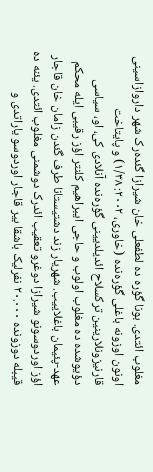مغلوب ائتدی. بونا گؤره ده لطفعلی خان شیرازا گئده‌رک شهر داروازاسینی اونون اوزونه باغلی گؤره‌نده (خاوری، ۲۰۰۲: ۱/۳۸) و پایتاخت قارنیزونلارینین ترکسلاح ائدیلدیینی گؤره‌نده آنلادی کی، او، سیاسی دؤیوشده ده مغلوب اولوب و حاجی ایبراهیم کلنتر اؤز رقیبی ایله محکم عهد-پئیمان باغلاییب. شهریار زند دشتیستانا طرف گئدن زامان خان قاجار اؤز اوردوسونو شیرازا دوغرو تعقیب ائد‌رک دوشمنی مغلوب ائتدی. یئنه ده قیبله دوزونده ۲۰.۰۰۰ نفرلیک باشقا بیر قاجار اوردوسو یاراتدی و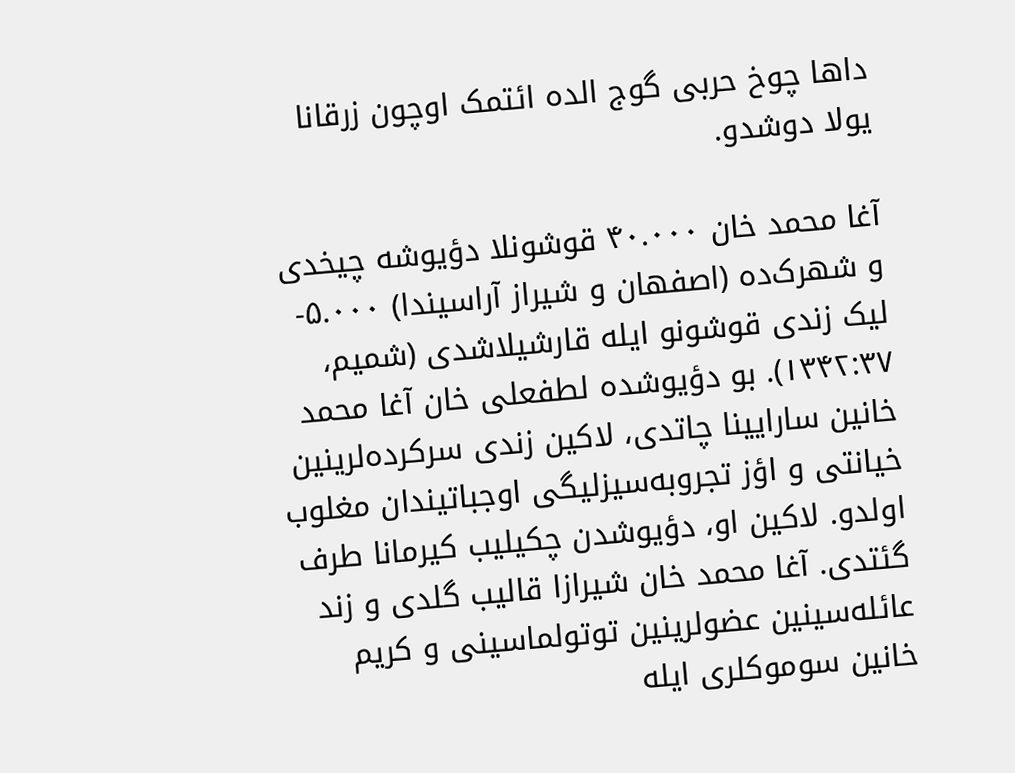داها چوخ حربی گوج الده ائتمک اوچون زرقانا یولا دوشدو.

آغا محمد خان ۴۰.۰۰۰ قوشونلا دؤیوشه چیخدی و شهرک‌ده (اصفهان و شیراز آراسیندا) ۵.۰۰۰-لیک زندی قوشونو ایله قارشیلاشدی (شمیم، ۱۳۴۲:۳۷). بو دؤیوشده لطفعلی خان آغا محمد خانین سارایینا چاتدی، لاکین زندی سرکرده‌لرینین خیانتی و اؤز تجروبه‌سیزلیگی اوجباتیندان مغلوب اولدو. لاکین او، دؤیوشدن چکیلیب کیرمانا طرف گئتدی. آغا محمد خان شیرازا قالیب گلدی و زند عائله‌سینین عضولرینین توتولماسینی و کریم خانین سوموکلری ایله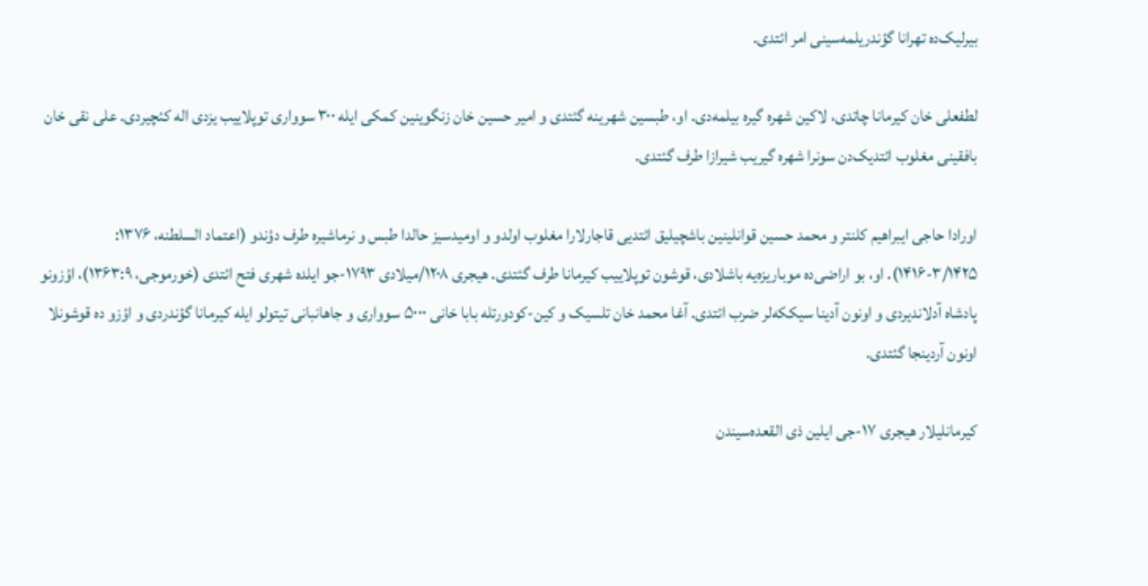بیرلیک‌ده تهرانا گؤندریلمه‌سینی امر ائتدی.

لطفعلی خان کیرمانا چاتدی، لاکین شهره گیره بیلمه‌دی. او، طبسین شهرینه گئتدی و امیر حسین خان زنگوینین کمکی ایله ۳۰۰ سوواری توپلاییب یزدی اله کئچیردی. علی نقی خان بافقینی مغلوب ائتدیک‌دن سونرا شهره گیریب شیرازا طرف گئتدی.

اورادا حاجی ایبراهیم کلنتر و محمد حسین قوانلینین باشچیلیق ائتدیی قاجارلارا مغلوب اولدو و اومیدسیز حالدا طبس و نرماشیره طرف دؤندو (اعتماد السلطنه، ۱۳۷۶: ۳/۱۴۲۵-۱۴۱۶). او، بو اراضی‌ده موباریزه‌یه باشلادی، قوشون توپلاییب کیرمانا طرف گئتدی. هیجری ۱۲۰۸/میلادی ۱۷۹۳-جو ایلده شهری فتح ائتدی (خورموجی، ۱۳۶۳:۹)، اؤزونو پادشاه آدلاندیردی و اونون آدینا سیککه‌لر ضرب ائتدی. آغا محمد خان تلسیک و کین-کودورتله بابا خانی ۵۰۰۰ سوواری و جاهانبانی تیتولو ایله کیرمانا گؤندردی و اؤزو ده قوشونلا اونون آردینجا گئتدی.

کیرمانلیلار هیجری ۱۷-جی ایلین ذی القعده‌سیندن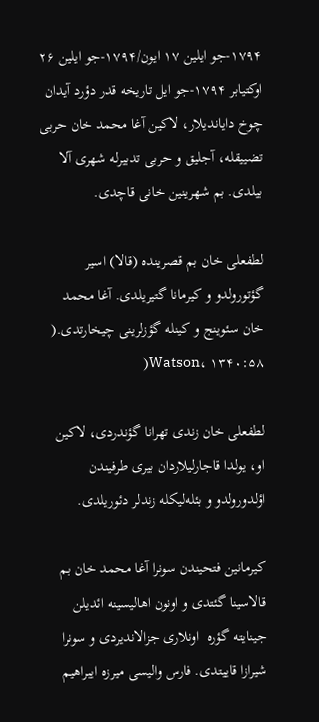۱۷۹۴-جو ایلین ۱۷ ایون/۱۷۹۴-جو ایلین ۲۶ اوکتیابر ۱۷۹۴-جو ایل تاریخه قدر دؤرد آیدان چوخ دایاندیلار، لاکین آغا محمد خان حربی تضییقله، آجلیق و حربی تدبیرله شهری آلا بیلدی. بم شهرینین خانی قاچدی.

لطفعلی خان بم قصرینده (قالا) اسیر گؤتورولدو و کیرمانا گتیریلدی. آغا محمد خان سئوینج و کینله گؤزلرینی چیخارتدی.( Watson، ۱۳۴۰:۵۸(

لطفعلی خان زندی تهرانا گؤندردی، لاکین او، یولدا قاجارلیلاردان بیری طرفیندن اؤلدورولدو و بئله‌لیکله زندلر دئوریلدی.

کیرمانین فتحیندن سونرا آغا محمد خان بم قالاسینا گئتدی و اونون اهالیسینه ائدیلن جینایته گؤره  اونلاری جزالاندیردی و سونرا شیرازا قاییتدی. فارس والیسی میرزه ایبراهیم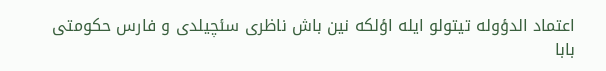اعتماد الدؤوله تیتولو ایله اؤلکه نین باش ناظری سئچیلدی و فارس حکومتی بابا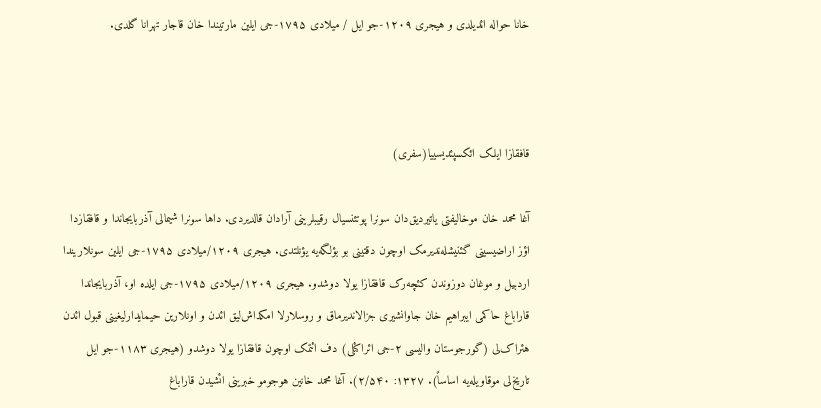خانا حواله ائدیلدی و هیجری ۱۲۰۹-جو ایل / میلادی ۱۷۹۵-جی ایلین مارتیندا خان قاجار تهرانا گلدی.



قافقازا ایلک ائکسپئدیسییا(سفری)

آغا محمد خان موخالیفتی یاتیردیق‌دان سونرا پوتئنسیال رقیبلرینی آرادان قالدیردی. داها سونرا شیمالی آذربایجاندا و قافقازدا اؤز اراضیسینی گئنیشله‌ندیرمک اوچون دقتینی بو بؤلگه‌یه یؤنلتدی. هیجری ۱۲۰۹/میلادی ۱۷۹۵-جی ایلین سونلاریندا اردبیل و موغان دوزوندن کئچه‌رک قافقازا یولا دوشدو. هیجری ۱۲۰۹/میلادی ۱۷۹۵-جی ایلده او، آذربایجاندا قاراباغ حاکمی ایبراهیم خان جاوانشیری جزالاندیرماق و روسلارلا امکداش‌لیق ائد‌ن و اونلارین حیمایدارلیغینی قبول ائد‌ن هئراک‌لی (گورجوستان والیسی ۲-جی ائراکئلی) دف ائتمک اوچون قافقازا یولا دوشدو (هیجری ۱۱۸۳-جو ایل تاریخ‌لی موقاویله‌یه اساساً). ۱۳۲۷: ۲/۵۴۰). آغا محمد خانین هوجومو خبرینی ائشیدن قاراباغ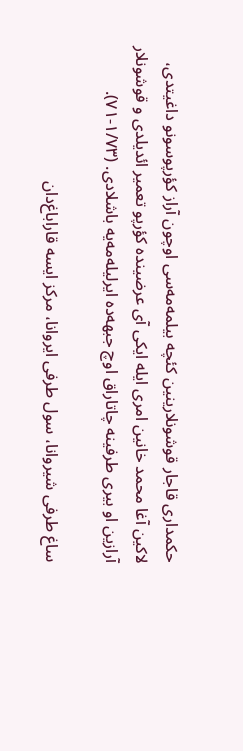حکمداری قاجار قوشونلارینین کئچه بیلمه‌مه‌سی اوچون آراز کؤرپوسونو داغیتدی، لاکین آغا محمد خانین امری ایله ایکی آی عرضینده کؤرپو تعمیر ائدیلدی و قوشونلار آرازین او بیری طرفینه چاتاراق اوچ جبهه‌ده ایر‌لیله‌مه‌یه باشلادی. (۱/۷۳-۷۱).

ساغ طرفی شیروانا، سول طرفی ایروانا، مرکز ایسه قاراباغ‌دان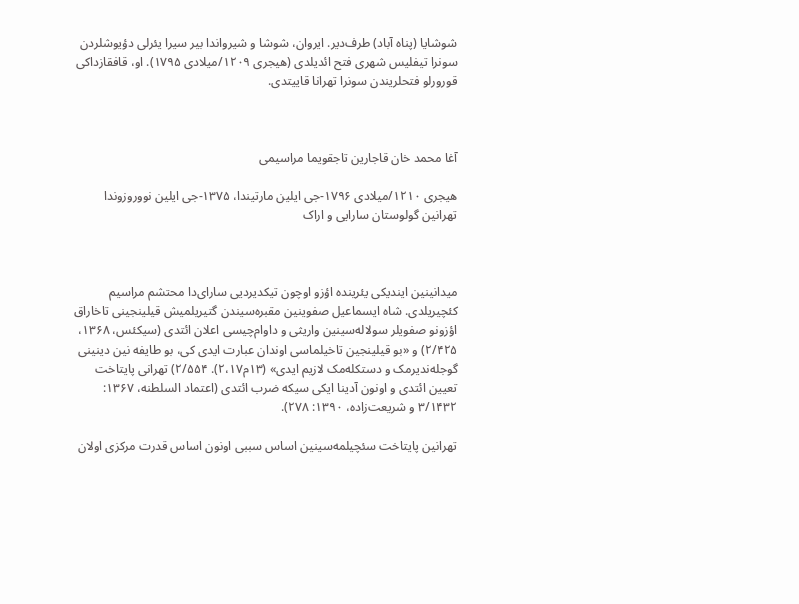شوشایا (پناه آباد) طرف‌دیر. ایروان، شوشا و شیرواندا بیر سیرا یئرلی دؤیوشلردن سونرا تیفلیس شهری فتح ائدیلدی (هیجری ۱۲۰۹/میلادی ۱۷۹۵). او، قافقازداکی قورورلو فتحلریندن سونرا تهرانا قاییتدی.



آغا محمد خان قاجارین تاجقویما مراسیمی

هیجری ۱۲۱۰/میلادی ۱۷۹۶-جی ایلین مارتیندا، ۱۳۷۵-جی ایلین نووروزوندا تهرانین گولوستان سارایی و اراک



میدانینین ایندیکی یئرینده اؤزو اوچون تیکدیردیی سارای‌دا محتشم مراسیم کئچیریلدی. شاه ایسماعیل صفوینین مقبره‌سیندن گتیریلمیش قیلینجینی تاخاراق اؤزونو صفویلر سولاله‌سینین واریثی و داوام‌چیسی اعلان ائتدی (سیکئس، ۱۳۶۸، ۲/۴۲۵) و «بو قیلینجین تاخیلماسی اوندان عبارت ایدی کی، بو طایفه نین دینینی گوجله‌ندیرمک و دستکله‌مک لازیم ایدی» (۱۳م۲،۱۷). ۲/۵۵۴) تهرانی پایتاخت تعیین ائتدی و اونون آدینا ایکی سیکه ضرب ائتدی (اعتماد السلطنه، ۱۳۶۷: ۳/۱۴۳۲ و شریعت‌زاده، ۱۳۹۰: ۲۷۸).

تهرانین پایتاخت سئچیلمه‌سینین اساس سببی اونون اساس قدرت مرکزی اولان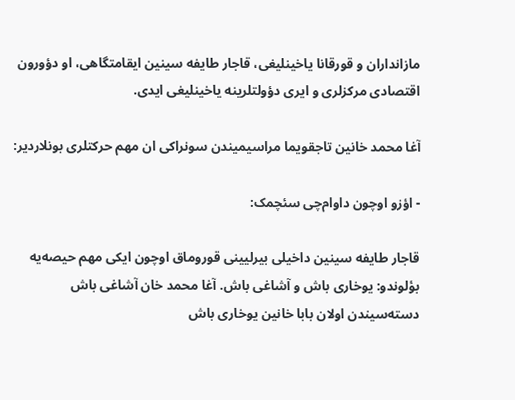مازانداران و قورقانا یاخینلیغی، قاجار طایفه سینین ایقامتگاهی، او دؤورون اقتصادی مرکزلری و ایری دؤولتلرینه یاخینلیغی ایدی.

آغا محمد خانین تاجقویما مراسیمیندن سونراکی ان مهم حرکتلری بونلاردیر:

- اؤزو اوچون داوام‌چی سئچمک:

قاجار طایفه سینین داخیلی بیرلیینی قوروماق اوچون ایکی مهم حیصه‌یه بؤلوندو: یوخاری باش و آشاغی باش. آغا محمد خان آشاغی باش دسته‌سیندن اولان بابا خانین یوخاری باش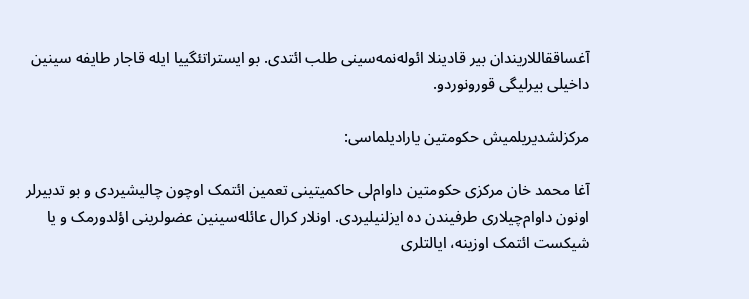آغساققاللاریندان بیر قادینلا ائوله‌نمه‌سینی طلب ائتدی. بو ایستراتئگییا ایله قاجار طایفه سینین داخیلی بیرلیگی قورونوردو.

مرکزلشدیریلمیش حکومتین یارادیلماسی:

آغا محمد خان مرکزی حکومتین داوام‌لی حاکمیتینی تعمین ائتمک اوچون چالیشیردی و بو تدبیرلر اونون داوام‌چیلاری طرفیندن ده ایزلنیلیردی. اونلار کرال عائله‌سینین عضولرینی اؤلدورمک و یا شیکست ائتمک اوزینه، ایالتلری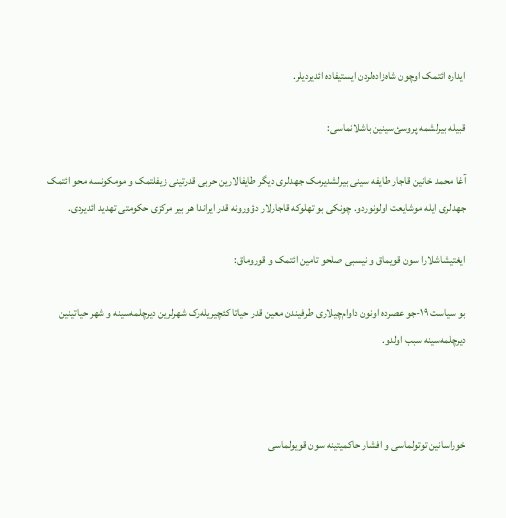ایداره ائتمک اوچون شاه‌زاده‌لردن ایستیفاده ائدیردیلر.

قبیله بیرلشمه پروسئ‌سینین باشلانماسی:

آغا محمد خانین قاجار طایفه سینی بیرلشدیرمک جهدلری دیگر طایفالارین حربی قدرتینی زیفلتمک و مومکونسه محو ائتمک جهدلری ایله موشایعت اولونوردو. چونکی بو تهلوکه قاجارلار دؤورونه قدر ایراندا هر بیر مرکزی حکومتی تهدید ائدیردی.

ایغتیشاشلارا سون قویماق و نیسبی صلحو تامین ائتمک و قوروماق:

بو سیاست ۱۹-جو عصرده اونون داوام‌چیلاری طرفیندن معین قدر حیاتا کئچیریله‌رک شهرلرین دیرچلمه‌سینه و شهر حیاتینین دیرچلمه‌سینه سبب اولدو.



خوراسانین توتولماسی و افشار حاکمیتینه سون قویولماسی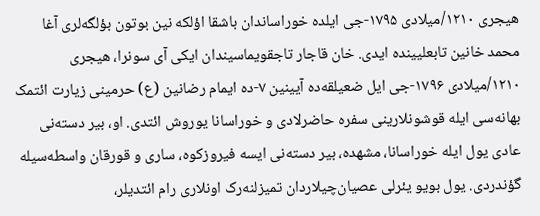هیجری ۱۲۱۰/میلادی ۱۷۹۵-جی ایلده خوراساندان باشقا اؤلکه نین بوتون بؤلگه‌لری آغا محمد خانین تابعلیینده ایدی. خان قاجار تاجقویماسیندان ایکی آی سونرا، هیجری ۱۲۱۰/میلادی ۱۷۹۶-جی ایل ضعیلقه‌ده آیینین ۷-ده ایمام رضانین (ع) حر‌مینی زیارت ائتمک بهانه‌سی ایله قوشونلارینی سفره حاضرلادی و خوراسانا یوروش ائتدی. او، بیر دسته‌نی عادی یول ایله خوراسانا، مشهده، بیر دسته‌نی ایسه فیروزکوه، ساری و قورقان واسطه‌سیله گؤندردی. یول بویو یئرلی عصیان‌چیلاردان تمیزلنه‌رک اونلاری رام ائتدیلر،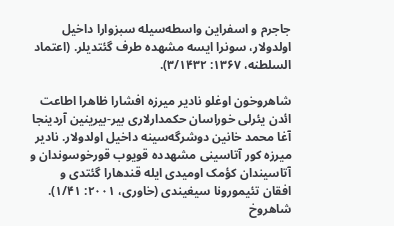جاجرم و اسفراین واسطه‌سیله سبزوارا داخیل اولدولار، سونرا ایسه مشهده طرف گئتدیلر. (اعتماد السلطنه، ۱۳۶۷: ۳/۱۴۳۲).

شاهروخون اوغلو نادیر میرزه افشارا ظاهرا اطاعت ائد‌ن یئرلی خوراسان حکمدارلاری بیر-بیرینین آردینجا آغا محمد خانین دوشرگه‌سینه داخیل اولدولار. نادیر میرزه کور آتاسینی مشهدده قویوب قورخوسوندان و آتاسیندان کؤمک اومیدی ایله قندهارا گئتدی و افقان تئیمورونا سیغیندی (خاوری، ۲۰۰۱: ۱/۴۱). شاهروخ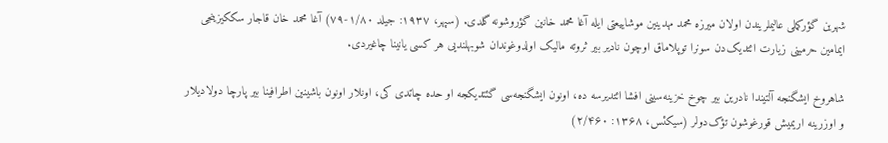شهرین گؤرکملی عالیملریندن اولان میرزه محمد مهدینین موشاییعتی ایله آغا محمد خانین گؤروشونه گلدی. (سپهر، ۱۹۳۷: جیلد ۱/۸۰-۷۹) آغا محمد خان قاجار سککیزینجی ایمامین حر‌مینی زیارت ائتدیک‌دن سونرا توپلاماق اوچون نادیر بیر ثروته مالیک اولدوغوندان شوبهلندیی هر کسی یانینا چاغیردی.

شاهروخ ایشگنجه آلتیندا نادرین بیر چوخ خزینه‌سینی افشا ائتدیرسه ده، اونون ایشگنجه‌سی گئتدیکجه او حده چاتدی کی، اونلار اونون باشینین اطرافینا بیر پارچا دولادیلار و اوزرینه اریمیش قورغوشون تؤک‌دولر (سیکئس، ۱۳۶۸: ۲/۴۶۰)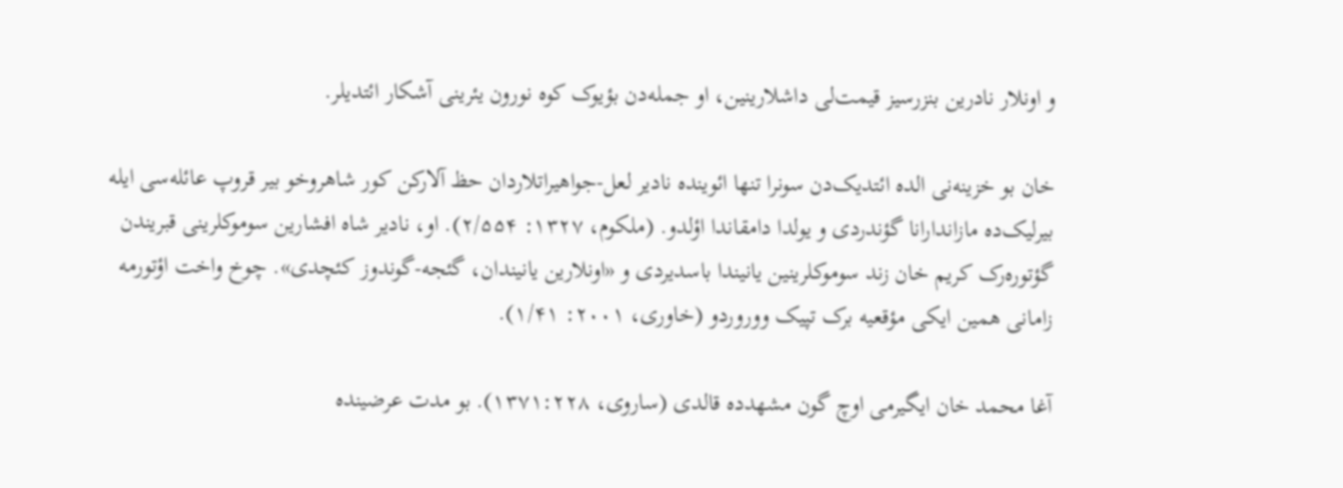و اونلار نادرین بنزرسیز قیمت‌لی داشلارینین، او جمله‌دن بؤیوک کوه نورون یئرینی آشکار ائتدیلر.

خان بو خزینه‌نی الده ائتدیک‌دن سونرا تنها ائوینده نادیر لعل-جواهیراتلاردان حظ آلارکن کور شاهروخو بیر قروپ عائله‌سی ایله بیرلیک‌ده مازاندارانا گؤندردی و یولدا دامقاندا اؤلدو. (ملکوم، ۱۳۲۷: ۲/۵۵۴). او، نادیر شاه افشارین سوموکلرینی قبریندن گؤتوره‌رک کریم خان زند سوموکلرینین یانیندا باسدیردی و «اونلارین یانیندان، گئجه-گوندوز کئچدی». چوخ واخت اؤتورمه زامانی همین ایکی مؤقعیه برک تپیک ووروردو (خاوری، ۲۰۰۱: ۱/۴۱).

آغا محمد خان ایگیرمی اوچ گون مشهدده قالدی (ساروی، ۱۳۷۱:۲۲۸). بو مدت عرضینده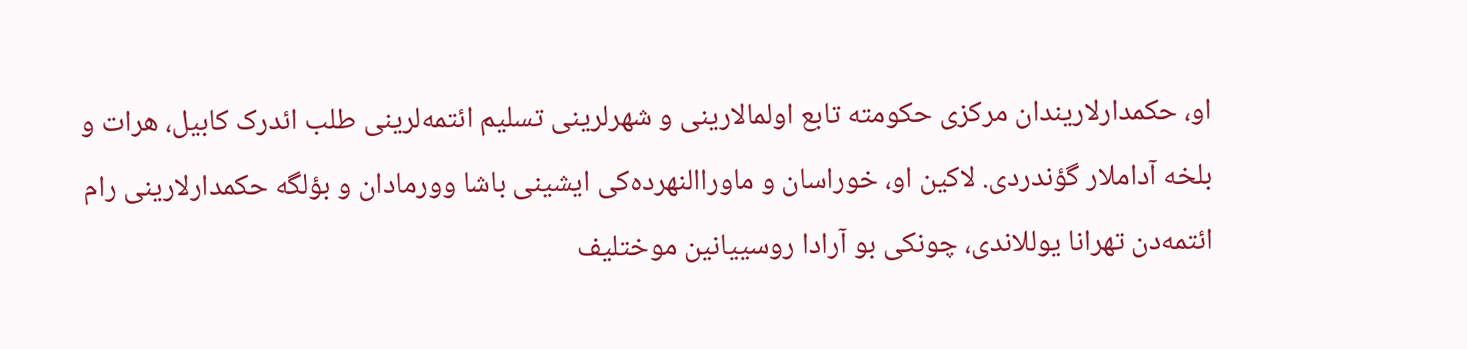او، حکمدارلاریندان مرکزی حکومته تابع اولمالارینی و شهرلرینی تسلیم ائتمه‌لرینی طلب ائد‌رک کابیل، هرات و بلخه آداملار گؤندردی. لاکین او، خوراسان و ماوراالنهرده‌کی ایشینی باشا وورمادان و بؤلگه حکمدارلارینی رام ائتمه‌دن تهرانا یوللاندی، چونکی بو آرادا روسییانین موختلیف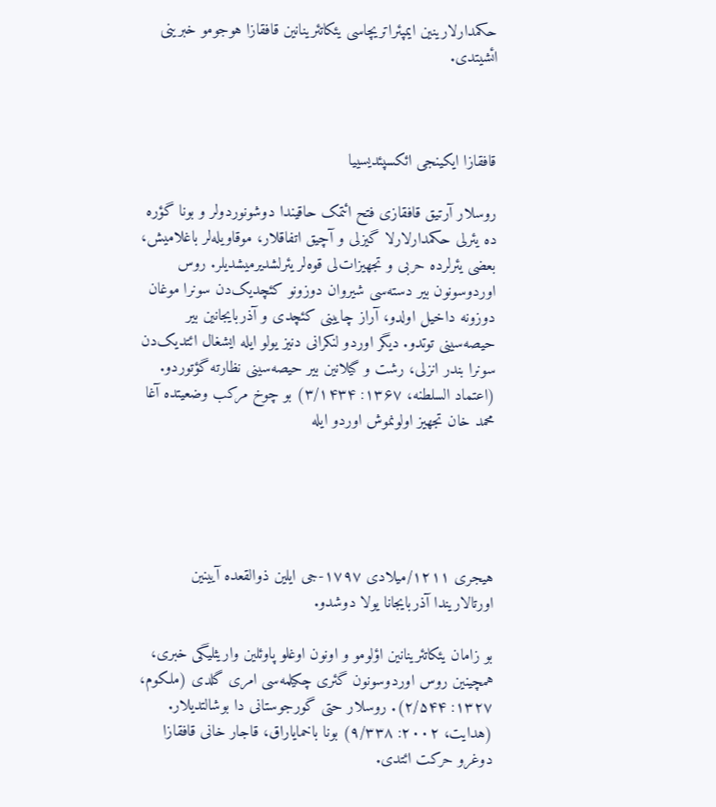حکمدارلارینین ایمپئراتریچاسی یئکاتئرینانین قافقازا هوجومو خبرینی ائشیتدی.



قافقازا ایکینجی ائکسپئدیسییا

روسلار آرتیق قافقازی فتح ائتمک حاقیندا دوشونوردولر و بونا گؤره ده یئرلی حکمدارلارلا گیزلی و آچیق اتفاقلار، موقاویله‌لر باغلامیش، بعضی یئرلرده حربی و تجهیزات‌لی قوه‌لر یئرلشدیرمیشدیلر. روس اوردوسونون بیر دسته‌سی شیروان دوزونو کئچدیک‌دن سونرا موغان دوزونه داخیل اولدو، آراز چایینی کئچدی و آذربایجانین بیر حیصه‌سینی توتدو. دیگر اوردو لنکرانی دنیز یولو ایله ایشغال ائتدیک‌دن سونرا بندر انزلی، رشت و گیلانین بیر حیصه‌سینی نظارته گؤتوردو. (اعتماد السلطنه، ۱۳۶۷: ۳/۱۴۳۴) بو چوخ مرکب وضعیتده آغا محمد خان تجهیز اولونموش اوردو ایله





هیجری ۱۲۱۱/میلادی ۱۷۹۷-جی ایلین ذوالقعده آیینین اورتالاریندا آذربایجانا یولا دوشدو.

بو زامان یئکاتئرینانین اؤلومو و اونون اوغلو پاوئلین واریثلیگی خبری، همچینین روس اوردوسونون گئری چکیلمه‌سی امری گلدی (ملکوم، ۱۳۲۷: ۲/۵۴۴). روسلار حتی گورجوستانی دا بوشالتدیلار. (هدایت، ۲۰۰۲: ۹/۳۳۸) بونا باخمایاراق، قاجار خانی قافقازا دوغرو حرکت ائتدی.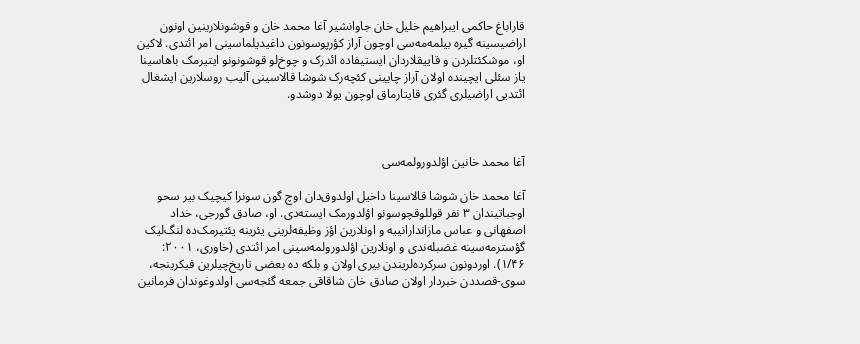قاراباغ حاکمی ایبراهیم خلیل خان جاوانشیر آغا محمد خان و قوشونلارینین اونون اراضیسینه گیره بیلمه‌مه‌سی اوچون آراز کؤرپوسونون داغیدیلماسینی امر ائتدی. لاکین او، موشکئتلردن و قاییقلاردان ایستیفاده ائد‌رک و چوخ‌لو قوشونونو ایتیرمک باهاسینا یاز سئلی ایچینده اولان آراز چایینی کئچه‌رک شوشا قالاسینی آلیب روسلارین ایشغال ائتدیی اراضیلری گئری قایتارماق اوچون یولا دوشدو.



آغا محمد خانین اؤلدورولمه‌سی

آغا محمد خان شوشا قالاسینا داخیل اولدوق‌دان اوچ گون سونرا کیچیک بیر سحو اوجباتیندان ۳ نفر قوللوقچوسونو اؤلدورمک ایسته‌دی. او، صادق گورجی، خداد اصفهانی و عباس مازاندارانییه و اونلارین اؤز وظیفه‌لرینی یئرینه یئتیرمک‌ده لنگ‌لیک گؤسترمه‌سینه غضبله‌ندی و اونلارین اؤلدورولمه‌سینی امر ائتدی (خاوری، ۲۰۰۱: ۱/۴۶). اوردونون سرکرده‌لریندن بیری اولان و بلکه ده بعضی تاریخ‌چیلرین فیکرینجه، سوی-قصددن خبردار اولان صادق خان شاقاقی جمعه گئجه‌سی اولدوغوندان فرمانین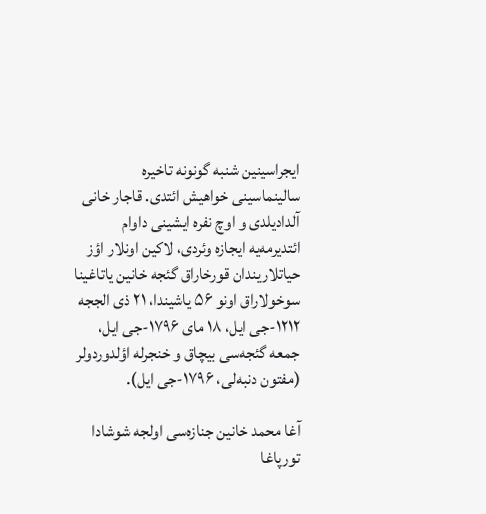ایجراسینین شنبه گونونه تاخیره سالینماسینی خواهیش ائتدی. قاجار خانی آلدادیلدی و اوچ نفره ایشینی داوام ائتدیرمه‌یه ایجازه وئردی، لاکین اونلار اؤز حیاتلاریندان قورخاراق گئجه خانین یاتاغینا سوخولاراق اونو ۵۶ یاشیندا، ۲۱ ذی الججه ۱۲۱۲-جی ایل، ۱۸ مای ۱۷۹۶-جی ایل، جمعه گئجه‌سی بیچاق و خنجرله اؤلدوردولر (مفتون دنبه‌لی، ۱۷۹۶-جی ایل).

آغا محمد خانین جنازه‌سی اولجه شوشادا تورپاغا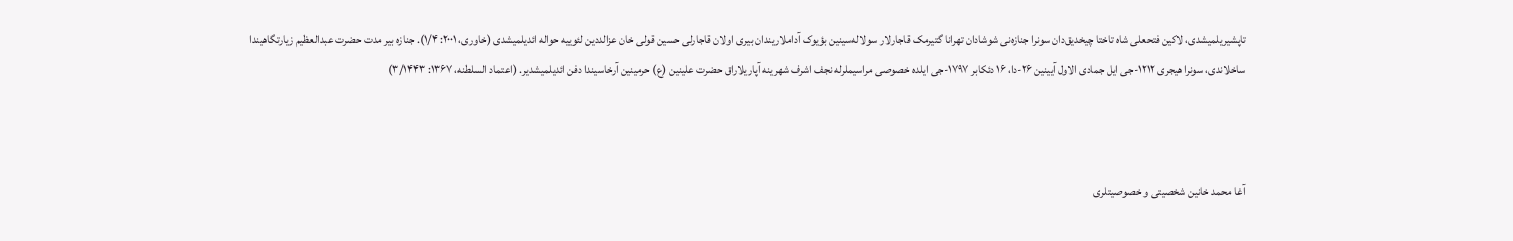تاپشیریلمیشدی، لاکین فتحعلی شاه تاختا چیخدیق‌دان سونرا جنازه‌نی شوشادان تهرانا گتیرمک قاجارلار سولاله‌سینین بؤیوک آداملاریندان بیری اولان قاجارلی حسین قولی خان عزالددین لئوییه حواله ائدیلمیشدی (خاوری، ۲۰۰۱: ۱/۴). جنازه بیر مدت حضرت عبدالعظیم زیارتگاهیندا ساخلاندی، سونرا هیجری ۱۲۱۲-جی ایل جمادی الاول آیینین ۲۶-دا، ۱۶ دئکابر ۱۷۹۷-جی ایلده خصوصی مراسیملرله نجف اشرف شهرینه آپاریلاراق حضرت علینین (ع) حرمینین آرخاسیندا دفن ائدیلمیشدیر. (اعتماد السلطنه، ۱۳۶۷: ۳/۱۴۴۳)



آغا محمد خانین شخصیتی و خصوصیتلری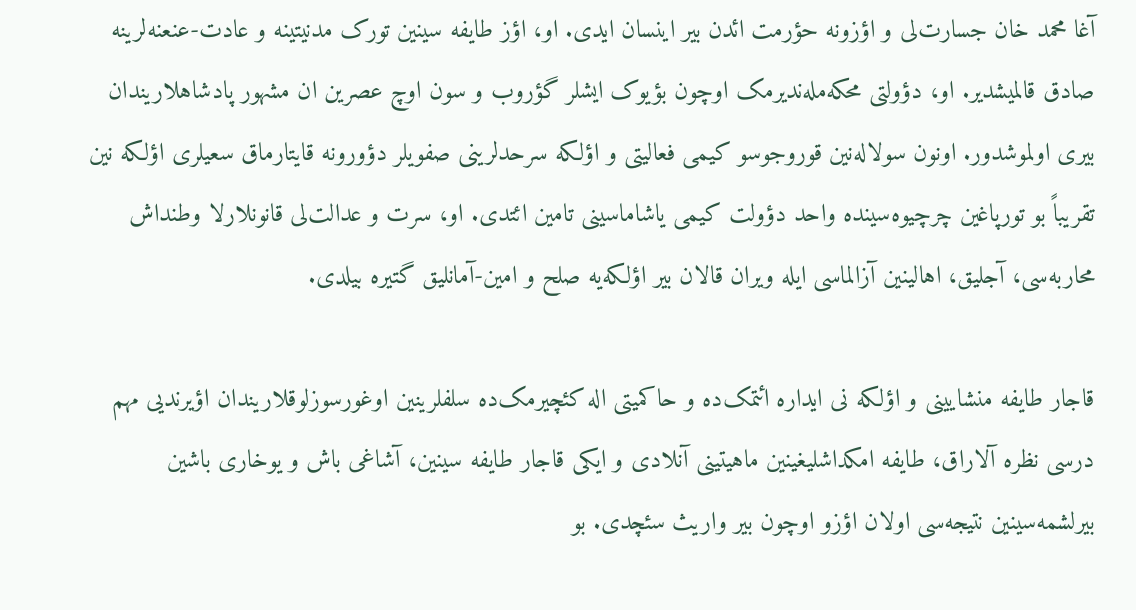آغا محمد خان جسارت‌لی و اؤزونه حؤرمت ائد‌ن بیر اینسان ایدی. او، اؤز طایفه سینین تورک مدنیتینه و عادت-عنعنه‌لرینه صادق قالمیشدیر. او، دؤولتی محکه‌مله‌ندیرمک اوچون بؤیوک ایشلر گؤروب و سون اوچ عصرین ان مشهور پادشاهلاریندان بیری اولموشدور. اونون سولاله‌نین قوروجوسو کیمی فعالیتی و اؤلکه سرحدلرینی صفویلر دؤورونه قایتارماق سعیلری اؤلکه نین تقریباً بو تورپاغین چرچیوه‌سینده واحد دؤولت کیمی یاشاماسینی تامین ائتدی. او، سرت و عدالت‌لی قانونلارلا وطنداش محاربه‌سی، آجلیق، اهالینین آزالماسی ایله ویران قالان بیر اؤلکه‌یه صلح و امین-آمانلیق گتیره بیلدی.

قاجار طایفه منشایینی و اؤلکه نی ایداره ائتمک‌ده و حاکمیتی اله کئچیرمک‌ده سلفلرینین اوغورسوزلوقلاریندان اؤیرندیی مهم درسی نظره آلاراق، طایفه امکداشلیغینین ماهیتینی آنلادی و ایکی قاجار طایفه سینین، آشاغی باش و یوخاری باشین بیرلشمه‌سینین نتیجه‌سی اولان اؤزو اوچون بیر واریث سئچدی. بو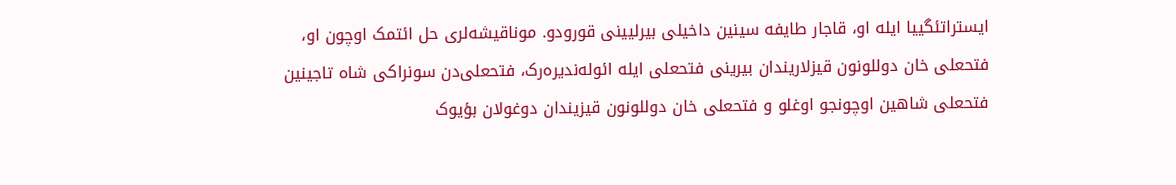ایستراتئگییا ایله او، قاجار طایفه سینین داخیلی بیرلیینی قورودو. موناقیشه‌لری حل ائتمک اوچون او، فتحعلی خان دوللونون قیزلاریندان بیرینی فتحعلی ایله ائوله‌ندیره‌رک، فتحعلی‌دن سونراکی شاه تاجینین فتحعلی شاهین اوچونجو اوغلو و فتحعلی خان دوللونون قیزیندان دوغولان بؤیوک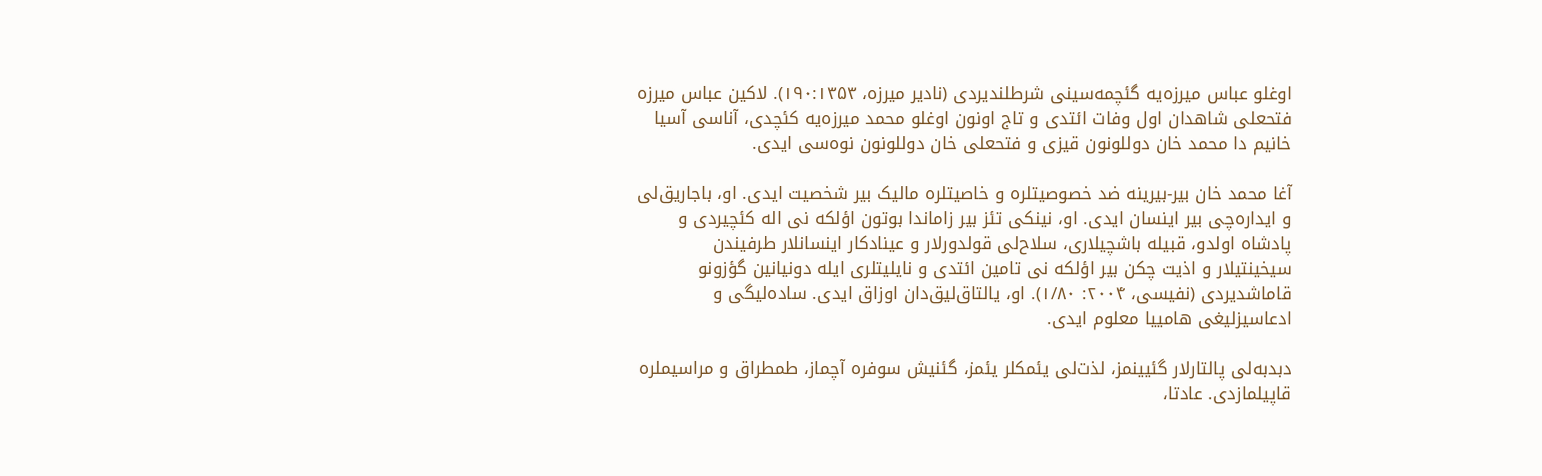اوغلو عباس میرزه‌یه گئچمه‌سینی شرطلندیردی (نادیر میرزه، ۱۹۰:۱۳۵۳). لاکین عباس میرزه فتحعلی شاهدان اول وفات ائتدی و تاج اونون اوغلو محمد میرزه‌یه کئچدی، آناسی آسیا خانیم دا محمد خان دوللونون قیزی و فتحعلی خان دوللونون نوه‌سی ایدی.

آغا محمد خان بیر-بیرینه ضد خصوصیتلره و خاصیتلره مالیک بیر شخصیت ایدی. او، باجاریق‌لی و ایداره‌چی بیر اینسان ایدی. او، نینکی تئز بیر زاماندا بوتون اؤلکه نی اله کئچیردی و پادشاه اولدو، قبیله باشچیلاری، سلاح‌لی قولدورلار و عینادکار اینسانلار طرفیندن سیخینتیلار و اذیت چکن بیر اؤلکه نی تامین ائتدی و نایلیتلری ایله دونیانین گؤزونو قاماشدیردی (نفیسی، ۲۰۰۴: ۱/۸۰). او، یالتاق‌لیق‌دان اوزاق ایدی. ساده‌لیگی و ادعاسیزلیغی هامییا معلوم ایدی.

دبدبه‌لی پالتارلار گئیینمز، لذت‌لی یئمکلر یئمز، گئنیش سوفره آچماز، ‌طمطراق و مراسیملره قاپیلمازدی. عادتا،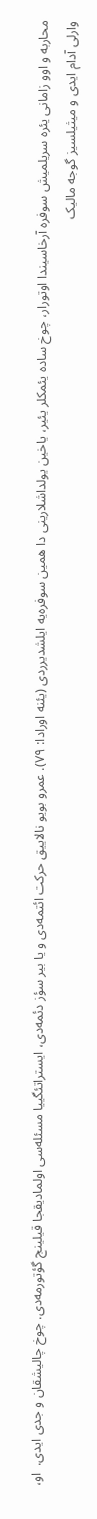محاربه و اوو زامانی یئره سریلمیش سوفره آرخاسیندا اوتورار، چوخ ساده یئمکلر یئیر، یاخین یولداشلارینی دا همین سوفره‌یه ایلشدیرردی (یئنه اورادا: ۷۹). عمرو بویو نالاییق حرکت ائتمه‌دی و یا بیر سؤز دئمه‌دی، ایستراتئگییا مسئله‌سی اولمادیقجا قیلینج گؤتورمه‌دی. چوخ چالیشقان و جدی ایدی.  او، وارلی آدام ایدی و میثیلسیز گوجه مالیک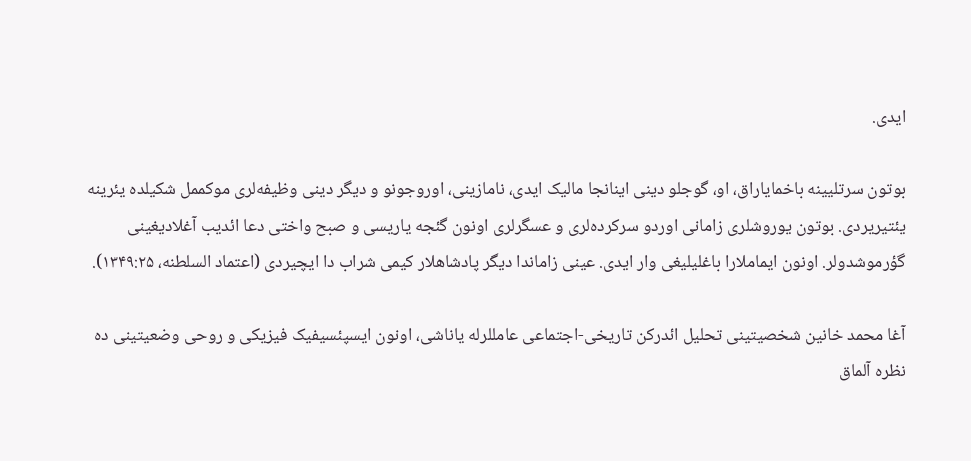ایدی.

بوتون سرتلیینه باخمایاراق، او، گوجلو دینی اینانجا مالیک ایدی، نامازینی، اوروجونو و دیگر دینی وظیفه‌لری موکممل شکیلده یئرینه یئتیریردی. بوتون یوروشلری زامانی اوردو سرکرده‌لری و عسگرلری اونون گئجه یاریسی و صبح واختی دعا ائدیب آغلادیغینی گؤرموشدولر. اونون ایماملارا باغلیلیغی وار ایدی. عینی زاماندا دیگر پادشاهلار کیمی شراب دا ایچیردی (اعتماد السلطنه، ۱۳۴۹:۲۵).

آغا محمد خانین شخصیتینی تحلیل ائدرکن تاریخی-اجتماعی عامللرله یاناشی، اونون ایسپئسیفیک فیزیکی و روحی وضعیتینی ده نظره آلماق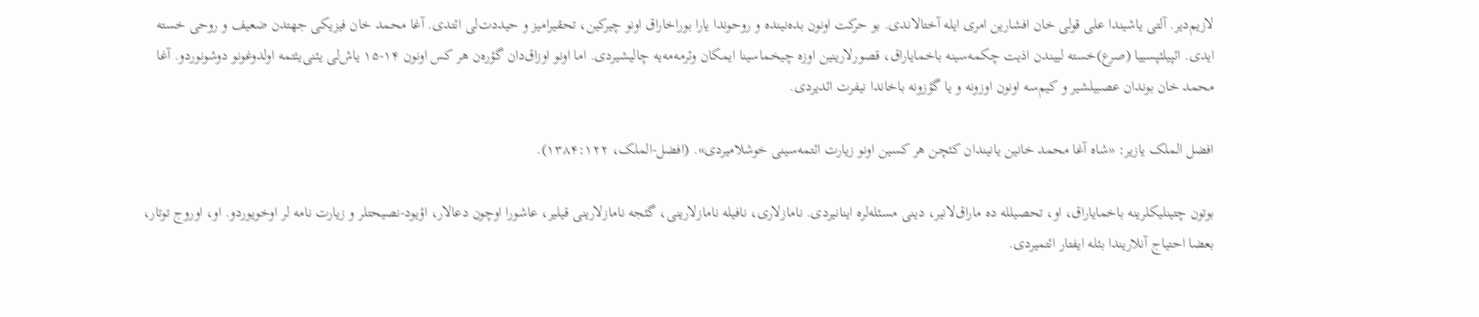لازیم‌دیر. آلتی یاشیندا علی قولی خان افشارین امری ایله آختالاندی. بو حرکت اونون بده‌نینده و روحوندا یارا بوراخاراق اونو چیرکین، تحقیرامیز و حیددت‌لی ائتدی. آغا محمد خان فیزیکی جهتدن ضعیف و روحی خسته ایدی. ائپیلئپسییا (صرع)خسته لییندن اذیت چکمه‌سینه باخمایاراق، قصورلارینین اوزه چیخماسینا ایمکان وئرمه‌مه‌یه چالیشیردی. اما اونو اوزاق‌دان گؤره‌ن هر کس اونون ۱۴-۱۵ یاش‌لی یئنی‌یئتمه اولدوغونو دوشونوردو. آغا محمد خان بوندان عصبیلشیر و کیم‌سه اونون اوزونه و یا گؤزونه باخاندا نیفرت ائدیردی.

افضل الملک یازیر: «شاه آغا محمد خانین یانیندان کئچن هر کسین اونو زیارت ائتمه‌سینی خوشلامیردی». (افضل-الملک، ۱۳۸۴:۱۲۲).

بوتون چتینلیکلرینه باخمایاراق، او، تحصیلله ده ماراق‌لانیر، دینی مسئله‌لره اینانیردی. نامازلاری، نافیله نامازلارینی، گئجه نامازلارینی قیلیر، عاشورا اوچون دعالار، اؤیود-نصیحتلر و زیارت نامه لر اوخویوردو. او، اوروج توتار، بعضا احتیاج آنلاریندا بئله ایفتار ائتمیردی.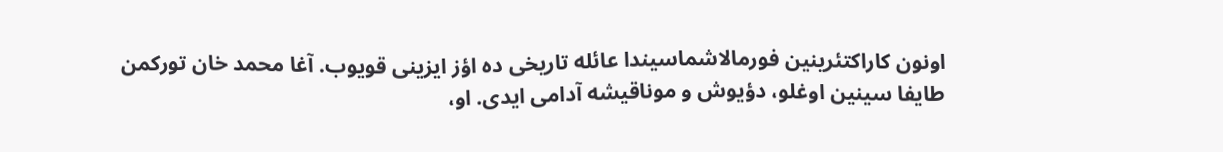اونون کاراکتئرینین فورمالاشماسیندا عائله تاریخی ده اؤز ایزینی قویوب. آغا محمد خان تورکمن طایفا سینین اوغلو، دؤیوش و موناقیشه آدامی ایدی. او،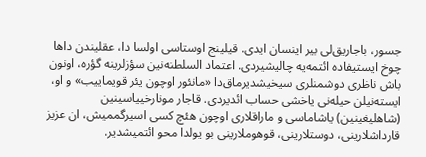جسور، باجاریق‌لی بیر اینسان ایدی. قیلینج اوستاسی اولسا دا، عقلیندن داها چوخ ایستیفاده ائتمه‌یه چالیشیردی. اعتماد السلطنه‌نین سؤزلرینه گؤره، اونون باش ناظری دوشمنلری سیخیشدیرماق‌دا «مانئور اوچون یئر قویماییب» و او، ایسته‌نیلن حیله‌نی یاخشی حساب ائدیردی. قاجار مونارخییاسینین (شاهلیغینین) یاشاماسی و ماراقلاری اوچون هئچ کسی اسیرگممیش، ان عزیز قارداشلارینی، دوستلارینی، قوهوملارینی بو یولدا محو ائتمیشدیر.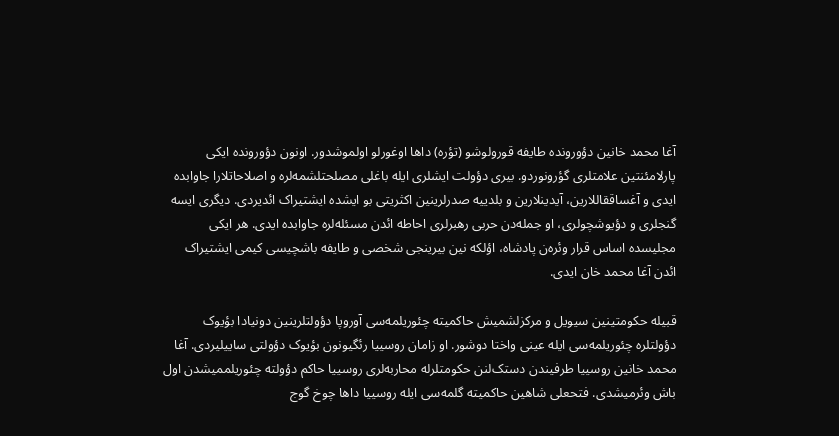آغا محمد خانین دؤورونده طایفه قورولوشو (تؤره) داها اوغورلو اولموشدور. اونون دؤورونده ایکی پارلامئنتین علامتلری گؤرونوردو. بیری دؤولت ایشلری ایله باغلی مصلحتلشمه‌لره و اصلاحاتلارا جاوابده ایدی و آغساققاللارین، آیدینلارین و بلدییه صدرلرینین اکثریتی بو ایشده ایشتیراک ائدیردی. دیگری ایسه گنجلری و دؤیوشچولری، او جمله‌دن حربی رهبرلری احاطه ائد‌ن مسئله‌لره جاوابده ایدی. هر ایکی مجلیسده اساس قرار وئره‌ن پادشاه، اؤلکه نین بیرینجی شخصی و طایفه باشچیسی کیمی ایشتیراک ائد‌ن آغا محمد خان ایدی.

قبیله حکومتینین سیویل و مرکزلشمیش حاکمیته چئوریلمه‌سی آوروپا دؤولتلرینین دونیادا بؤیوک دؤولتلره چئوریلمه‌سی ایله عینی واختا دوشور. او زامان روسییا رئگیونون بؤیوک دؤولتی ساییلیردی. آغا محمد خانین روسییا طرفیندن دستک‌لنن حکومتلرله محاربه‌لری روسییا حاکم دؤولته چئوریلممیشدن اول باش وئرمیشدی. فتحعلی شاهین حاکمیته گلمه‌سی ایله روسییا داها چوخ گوج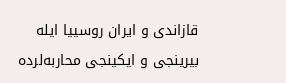قازاندی و ایران روسییا ایله بیرینجی و ایکینجی محاربه‌لرده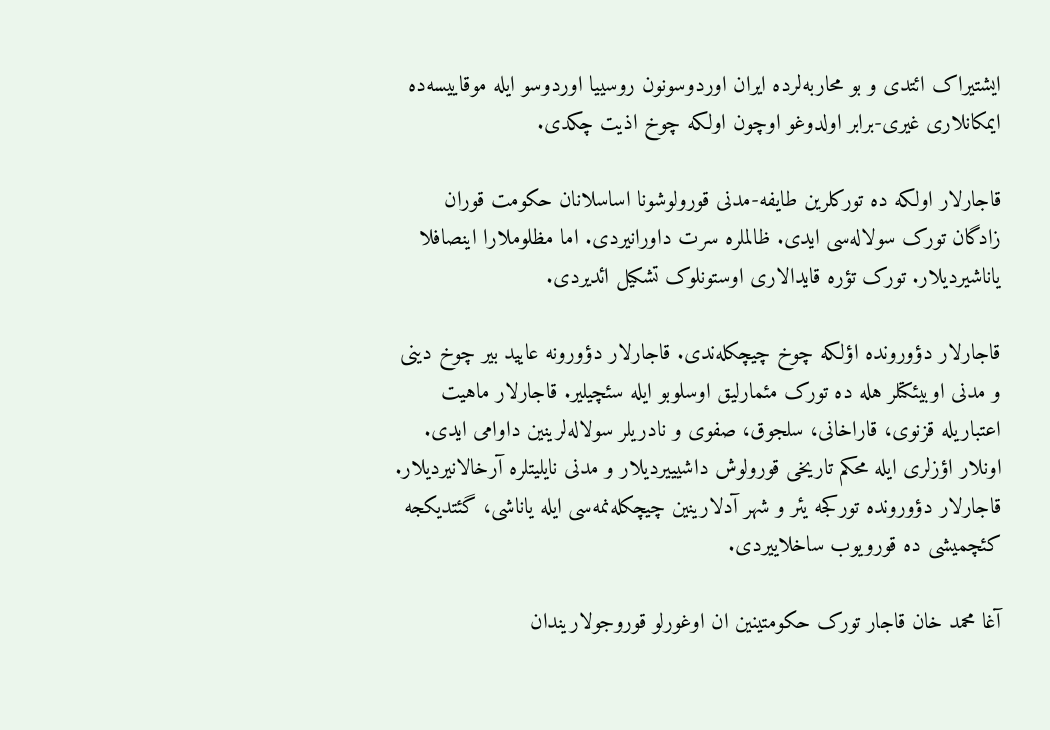ایشتیراک ائتدی و بو محاربه‌لرده ایران اوردوسونون روسییا اوردوسو ایله موقاییسه‌ده ایمکانلاری غیری-برابر اولدوغو اوچون اولکه چوخ اذیت چکدی.

قاجارلار اولکه ده تورکلرین طایفه-مدنی قورولوشونا اساسلانان حکومت قوران زادگان تورک سولاله‌سی ایدی. ظالملره سرت داورانیردی. اما مظلوملارا اینصافلا یاناشیردیلار. تورک تؤره قایدالاری اوستونلوک تشکیل ائدیردی.

قاجارلار دؤورونده اؤلکه چوخ چیچکله‌ندی. قاجارلار دؤورونه عایید بیر چوخ دینی و مدنی اوبیئکتلر هله ده تورک مئمارلیق اوسلوبو ایله سئچیلیر. قاجارلار ماهیت اعتباریله قزنوی، قاراخانی، سلجوق، صفوی و نادریلر سولاله‌لرینین داوامی ایدی. اونلار اؤزلری ایله محکم تاریخی قورولوش داشیییردیلار و مدنی نایلیتلره آرخالانیردیلار. قاجارلار دؤورونده تورکجه یئر و شهر آدلارینین چیچکله‌نمه‌سی ایله یاناشی، گئتدیکجه کئچمیشی ده قورویوب ساخلاییردی.

آغا محمد خان قاجار تورک حکومتینین ان اوغورلو قوروجولاریندان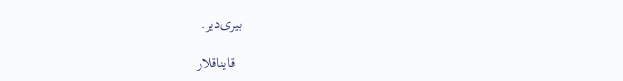بیری‌دیر.

  قایناقلار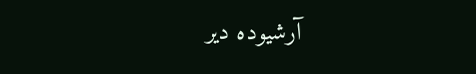آرشیوده دیر